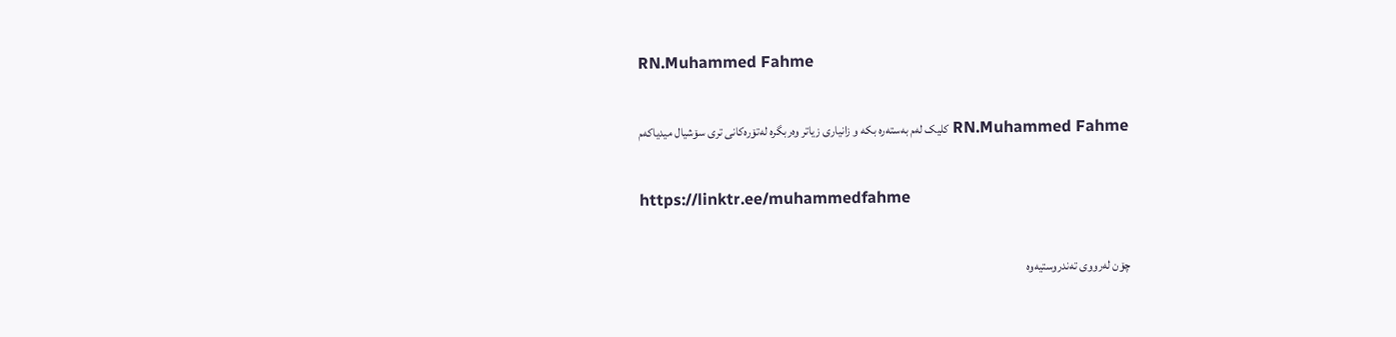RN.Muhammed Fahme

RN.Muhammed Fahme کلیک لەم بەستەرە بکە و زانیاری زیاتر وەربگرە لەتۆرەکانی تری سۆشیال میدیاکەم

https://linktr.ee/muhammedfahme

چۆن لەرووی تەندروستیەوە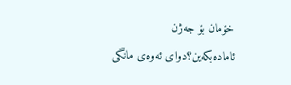خۆمان بۆ جەژن ئامادەبکەین؟دوای ئەوەی مانگی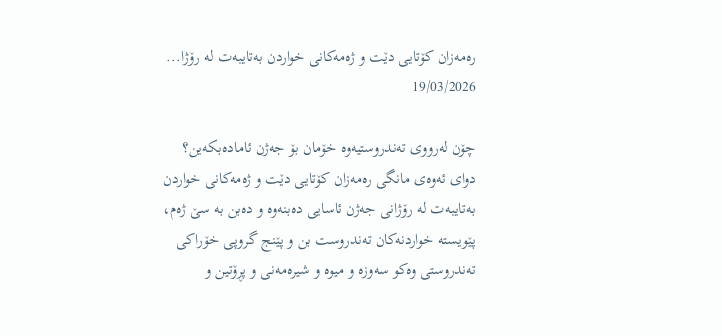رەمەزان کۆتایی دێت و ژەمەکانی خواردن بەتایبەت لە رۆژا...
19/03/2026

چۆن لەرووی تەندروستیەوە خۆمان بۆ جەژن ئامادەبکەین؟
دوای ئەوەی مانگی رەمەزان کۆتایی دێت و ژەمەکانی خواردن بەتایبەت لە رۆژانی جەژن ئاسایی دەبنەوە و دەبن بە سێ ژەم، پێویستە خواردنەکان تەندروست بن و پێنج گروپی خۆراکی تەندروستی وەکو سەوزە و میوە و شیرەمەنی و پڕۆتین و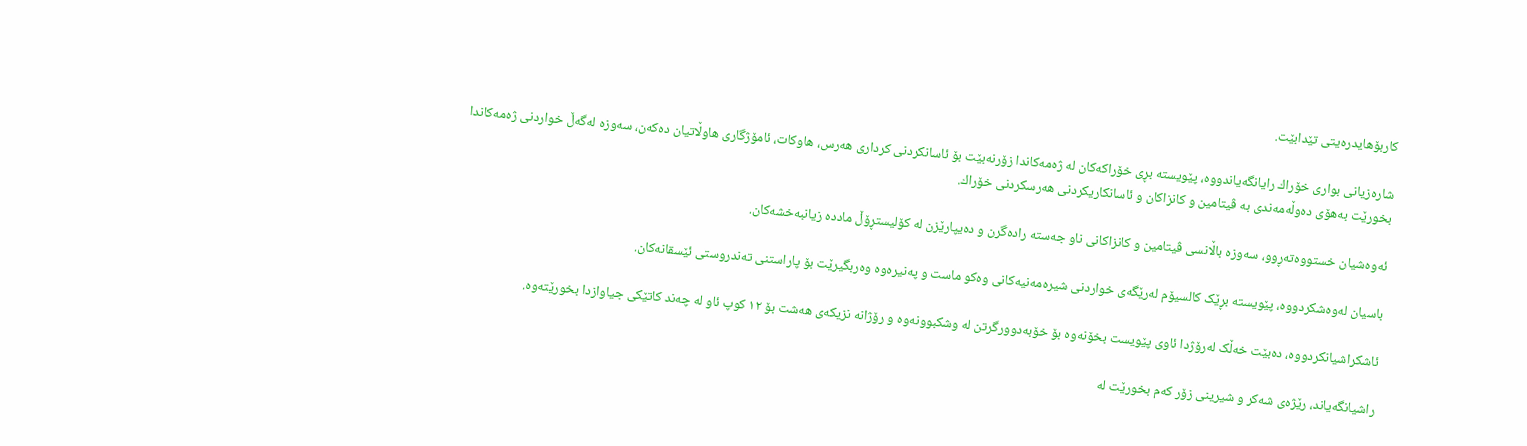کاربۆهایدرەیتی تێدابێت.

شارەزیانی بواری خۆراك رایانگەیاندووە، پێویستە بڕی خۆراکەکان لە ژەمەکاندا زۆرنەبێت بۆ ئاسانکردنی کرداری هەرس، هاوکات، ئامۆژگاری هاوڵاتیان دەکەن، سەوزە لەگەڵ خواردنی ژەمەکاندا بخورێت بەهۆی دەوڵەمەندی بە ڤیتامین و کانزاکان و ئاسانکاریکردنی هەرسکردنی خۆراك.

ئەوەشیان خستووەتەڕوو، سەوزە باڵانسی ڤیتامین و کانزاکانی ناو جەستە رادەگرن و دەیپارێزن لە کۆلیستڕۆڵ ماددە زیانبەخشەکان.

باسیان لەوەشکردووە، پێویستە بڕێک کالسیۆم لەرێگەی خواردنی شیرەمەنیەکانی وەکو ماست و پەنیرەوە وەربگیرێت بۆ پاراستنی تەندروستی ئێسقانەکان.

ئاشکراشیانکردووە، دەبێت خەڵک لەرۆژدا ئاوی پێویست بخۆنەوە بۆ خۆبەدوورگرتن لە وشکبوونەوە و رۆژانە نزیکەی هەشت بۆ ١٢ کوپ ئاو لە چەند کاتێکی جیاوازدا بخورێتەوە.

راشیانگەیاند، رێژەی شەکر و شیرینی زۆر کەم بخورێت لە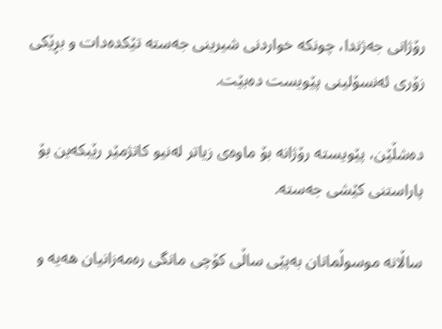رۆژانی جەژندا، چونکە خواردنی شیرینی جەستە تێکدەدات و بڕێکی زۆری ئەنسۆلینی پێویست دەبێت.

دەشڵێن، پێویستە رۆژانە بۆ ماوەی زیاتر لەنیو کاتژمێر رێبکەین بۆ پاراستنی کێشی جەستە.

ساڵانە موسوڵمانان بەپێی ساڵی کۆچی مانگی رەمەزانیان هەیە و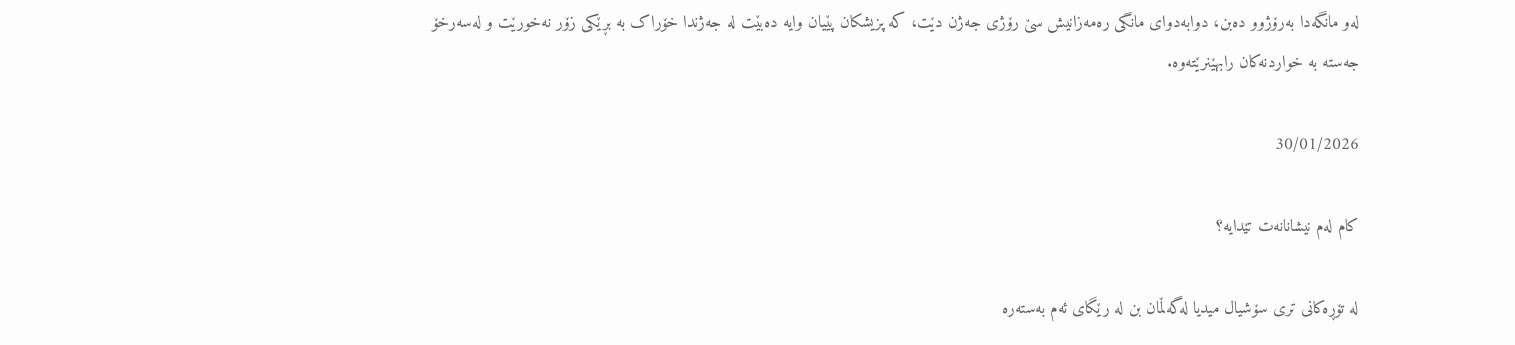لەو مانگەدا بەرۆژوو دەبن، دوابەدوای مانگی رەمەزانیش سێ رۆژی جەژن دێت، کە پزیشکان پێیان وایە دەبێت لە جەژندا خۆراک بە بڕێکی زۆر نەخورێت و لەسەرخۆ جەستە بە خواردنەکان رابهێنرێتەوە.

30/01/2026

کام لەم نیشانانەت تێدایە؟

لە تۆڕەکانی تری سۆشیال میدیا لەگەڵمان بن لە رێگای ئەم بەستەرە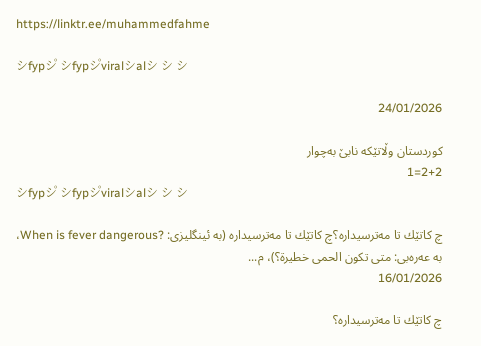https://linktr.ee/muhammedfahme

シfypシ゚ シfypシ゚viralシalシ シ シ

24/01/2026

کوردستان وڵاتێکە نابێ بەچوار
2+2=1
シfypシ゚ シfypシ゚viralシalシ シ シ

چ كاتێك تا مەترسیدارە؟چ كاتێك تا مەترسیدارە (بە ئینگلیزی: ?When is fever dangerous، بە عەرەبی: متى تكون الحمى خطيرة؟)، م...
16/01/2026

چ كاتێك تا مەترسیدارە؟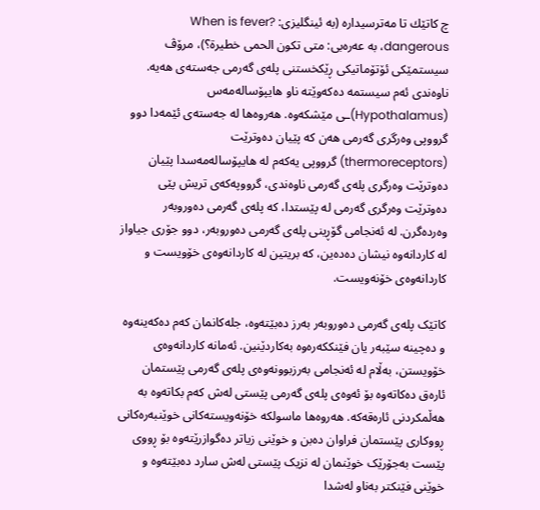چ كاتێك تا مەترسیدارە (بە ئینگلیزی: ?When is fever dangerous، بە عەرەبی: متى تكون الحمى خطيرة؟)، مرۆڤ سیستمێکی ئۆتۆماتیکی ڕێکخستنی پلەی گەرمی جەستەی هەیە. ناوەندی ئەم سیستمە دەکەوێتە ناو هایپۆسالەمەس (Hypothalamus)ـی مێشکەوە. هەروەها لە جەستەی ئێمەدا دوو گرووپی وەرگری گەرمی هەن کە پێیان دەوترێت (thermoreceptors) گرووپی یەکەم لە هایپۆسالەمەسدا پێیان دەوترێت وەرگری پلەی گەرمی ناوەندی، گرووپەكەی تریش پێی دەوترێت وەرگری گەرمی لە پێستدا، کە پلەی گەرمی دەوروبەر وەردەگرن. لە ئەنجامی گۆڕینی پلەی گەرمی دەوروبەر، دوو جۆری جیاواز لە كاردانەوە نیشان دەدەین، کە بریتین لە كاردانەوەی خۆویست و كاردانەوەی خۆنەویست.

کاتێک پلەی گەرمی دەوروبەر بەرز دەبێتەوە، جلەکانمان کەم دەکەینەوە و دەچینە سێبەر یان فێنككەرەوە بەكاردێنین. ئەمانە کاردانەوەی خۆویستن، بەڵام لە ئەنجامی بەرزبوونەوەی پلەی گەرمی پێستمان ئارەق دەکاتەوە بۆ ئەوەی پلەی گەرمی پێستی لەش کەم بکاتەوە بە هەڵمکردنی ئارەقەکە. هەروەها ماسولکە خۆنەویستەكانی خوێنبەرەکانی ڕووکاری پێستمان فراوان دەبن و خوێنی زیاتر دەگوازرێتەوە بۆ ڕووی پێست بەجۆرێک خوێنمان لە نزیک پێستی لەش سارد دەبێتەوە و خوێنی فێنکتر بەناو لەشدا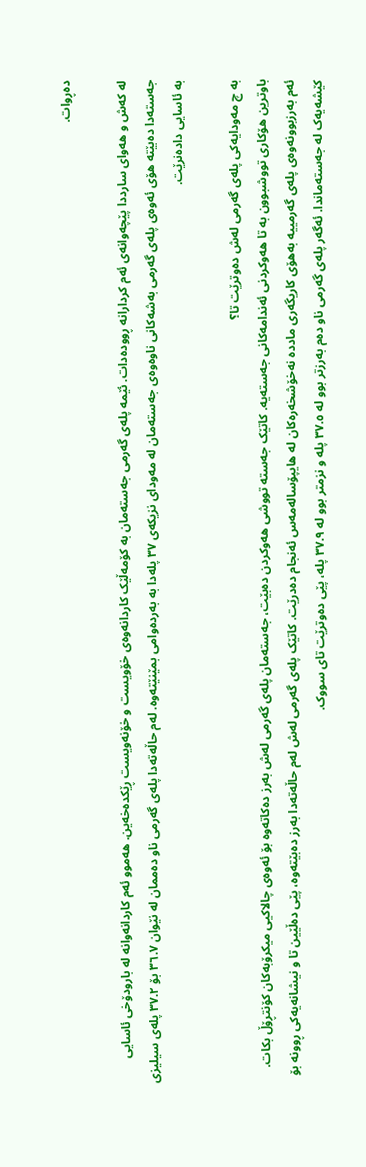دەڕوات.

لە کەش و هەوای سارددا پێچەوانەی ئەم کردارانە ڕوودەدات. ئێمە پلەی گەرمی جەستەمان بە کۆمەڵێک کاردانەوەی خۆویست و خۆنەویست ڕێکدەخەین. هەموو ئەم کاردانەوانە لە بارودۆخی ئاسایی جەستەدا دەبێتە هۆی ئەوەی پلەی گەرمی بەشەکانی ناوەوەی جەستەمان لە مەودای نزیکەی ٣٧ پلەدا بە بەردەوامی بمێنێتەوە. لەم حاڵەتەدا پلەی گەرمی ناو دەممان لە نێوان ٣٦.٧ بۆ ٣٧.٢ پلەی سیلیزی بە ئاسایی دادەنرێت.

بە چ مەودایەكی پلەی گەرمی لەش دەوترێت تا؟
باوترین هۆکاری تووشبوون بە تا هەوکردنی ئەندامەکانی جەستەیە. کاتێک جەستە تووشی هەوکردن دەبێت، جەستەمان پلەی گەرمی لەش بەرز دەکاتەوە بۆ ئەوەی چالاکیی میکرۆبەکان کۆنتڕۆڵ بکات. ئەم بەرزبوونەوەی پلەی گەرمییە بەهۆی کاریگەری ماددە نەخۆشخەرەكان لە هایپۆسالەمەس ئەنجام دەدرێت. کاتێک پلەی گەرمی لەش لەم حاڵەتەدا بەرز دەبێتەوە، پێی دەڵێین تا و نیشانەیەکی ڕوونە بۆ کێشەیەک لە جەستەماندا. ئەگەر پلەی گەرمی ناو دەم بەرزتر بوو لە ٣٧.٥ پلە و نزمتر بوو لە ٣٧.٩ پلە، پێی دەوترێت تای سووک.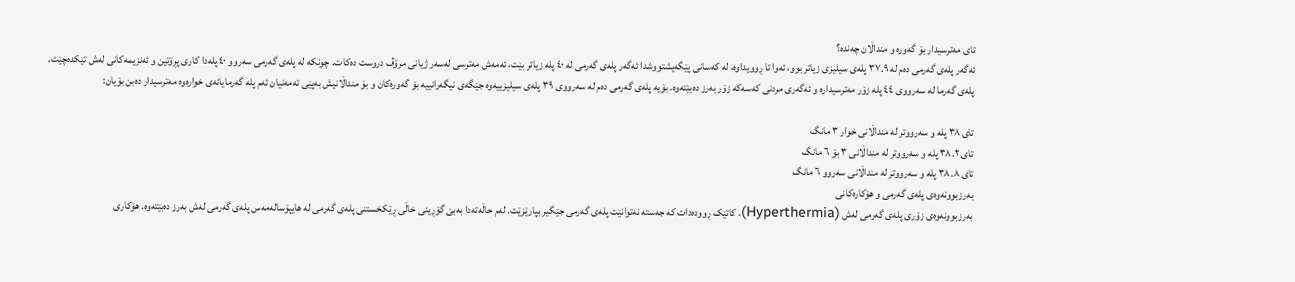تای مەترسیدار بۆ گەورە و منداڵان چەندە؟
ئەگەر پلەی گەرمی دەم لە ٣٧.٩ پلەی سیلیزی زیاتر بوو، ئەوا تا ڕوویداوە، لە کەسانی پێگەیشتووشدا ئەگەر پلەی گەرمی لە ٤٠ پلە زیاتر بێت، ئەمەش مەترسی لەسەر ژیانی مرۆڤ دروست دەکات. چونکە لە پلەی گەرمی سەروو ٤٠ پلەدا کاری پڕۆتین و ئەنزیمەکانی لەش تێکدەچێت. پلەی گەرما لە سەرووی ٤٤ پلە زۆر مەترسیدارە و ئەگەری مردنی کەسەكە زۆر بەرز دەبێتەوە. بۆیە پلەی گەرمی دەم لە سەرووی ٣٩ پلەی سیلیزییەوە جێگەی نیگەرانییە بۆ گەورەکان و بۆ منداڵانیش بەپێی تەمەنیان ئەم پلە گەرمایانەی خوارەوە مەترسیدار دەبن بۆیان:

تای ٣٨ پلە و سەرووتر لە منداڵانی خوار ٣ مانگ
تای ٣٨.٢ پلە و سەرووتر لە منداڵانی ٣ بۆ ٦ مانگ
تای ٣٨.٨ پلە و سەرووتر لە منداڵانی سەروو ٦ مانگ
بەرزبوونەوەی پلەی گەرمی و هۆکارەکانی
بەرزبوونەوەی زۆری پلەی گەرمی لەش (Hyperthermia)، کاتێک ڕوودەدات کە جەستە نەتوانێت پلەی گەرمی جێگیر بپارێزێت. لەم حاڵەتەدا بەبێ گۆڕینی خاڵی ڕێكخستنی پلەی گەرمی لە هایپۆسالەمەس پلەی گەرمی لەش بەرز دەبێتەوە. هۆکاری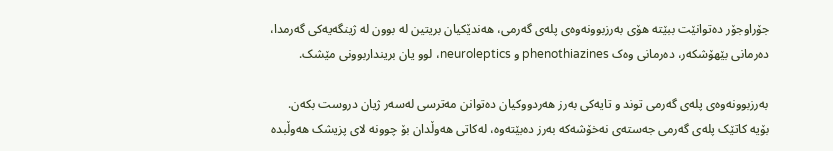جۆراوجۆر دەتوانێت ببێتە هۆی بەرزبوونەوەی پلەی گەرمی، هەندێکیان بریتین لە بوون لە ژینگەیەکی گەرمدا، دەرمانی بێهۆشکەر، دەرمانی وەک phenothiazines و neuroleptics، لوو یان برینداربوونی مێشک.

بەرزبوونەوەی پلەی گەرمی توند و تایەکی بەرز هەردووکیان دەتوانن مەترسی لەسەر ژیان دروست بکەن. بۆیە کاتێک پلەی گەرمی جەستەی نەخۆشەکە بەرز دەبێتەوە، لەکاتی هەوڵدان بۆ چوونە لای پزیشک هەوڵبدە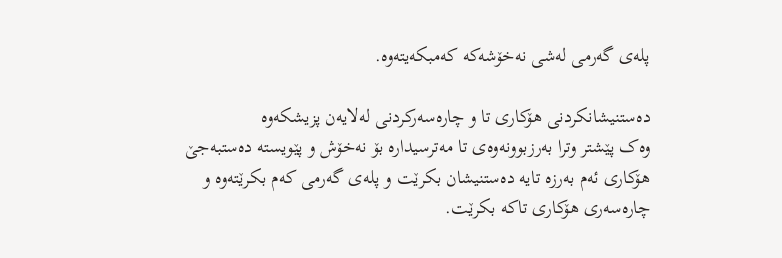پلەی گەرمی لەشی نەخۆشەکە کەمبکەیتەوە.

دەستنیشانکردنی هۆکاری تا و چارەسەرکردنی لەلایەن پزیشکەوە
وەک پێشتر وترا بەرزبوونەوەی تا مەترسیدارە بۆ نەخۆش و پێویستە دەستبەجێ هۆکاری ئەم بەرزە تایە دەستنیشان بکرێت و پلەی گەرمی کەم بکرێتەوە و چارەسەری هۆکاری تاکە بکرێت.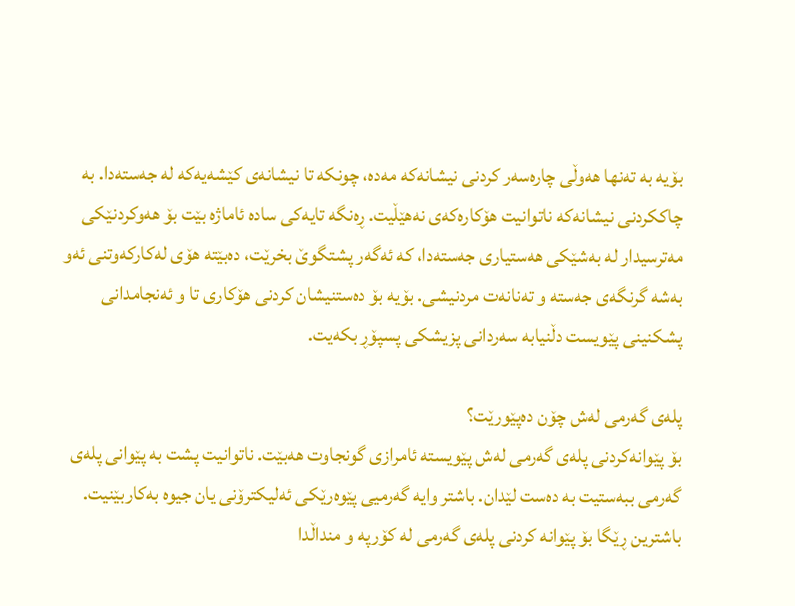بۆیە بە تەنها هەوڵی چارەسەر كردنی نیشانەكە مەدە، چونکە تا نیشانەی کێشەیەکە لە جەستەدا. بە چاککردنی نیشانەکە ناتوانیت هۆکارەکەی نەهێڵیت. ڕەنگە تایەکی سادە ئاماژە بێت بۆ هەوکردنێکی مەترسیدار لە بەشێکی هەستیاری جەستەدا، کە ئەگەر پشتگوێ بخرێت، دەبێتە هۆی لەكاركەوتنی ئەو بەشە گرنگەی جەستە و تەنانەت مردنیشی. بۆیە بۆ دەستنیشان کردنی هۆکاری تا و ئەنجامدانی پشکنینی پێویست دڵنیابە سەردانی پزیشکی پسپۆڕ بكەیت.

پلەی گەرمی لەش چۆن دەپێورێت؟
بۆ پێوانەکردنی پلەی گەرمی لەش پێویستە ئامرازی گونجاوت هەبێت. ناتوانیت پشت بە پێوانی پلەی گەرمی ببەستیت بە دەست لێدان. باشتر وایە گەرمیی پێوەرێکی ئەلیکترۆنی یان جیوە بەكاربێنیت. باشترین ڕێگا بۆ پێوانە کردنی پلەی گەرمی لە کۆرپە و منداڵدا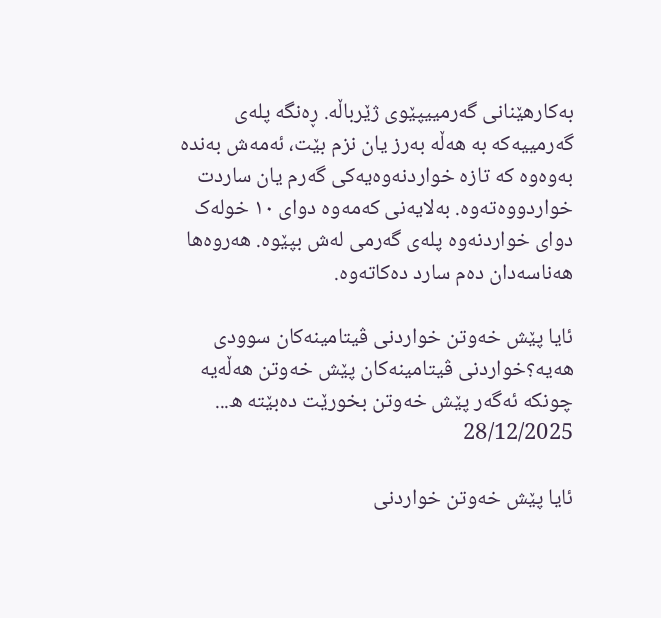بەکارهێنانی گەرمییپێوی ژێرباڵە. ڕەنگە پلەی گەرمییەكە بە هەڵە بەرز یان نزم بێت، ئەمەش بەندە بەوەوە کە تازە خواردنەوەیەکی گەرم یان ساردت خواردووەتەوە. بەلایەنی کەمەوە دوای ١٠ خولەک دوای خواردنەوە پلەی گەرمی لەش بپێوە. هەروەها هەناسەدان دەم سارد دەکاتەوە.

ئایا پێش خەوتن خواردنی ڤیتامینەکان سوودی هەیە؟خواردنی ڤیتامینەکان پێش خەوتن هەڵەیە چونکە ئەگەر پێش خەوتن بخورێت دەبێتە ه...
28/12/2025

ئایا پێش خەوتن خواردنی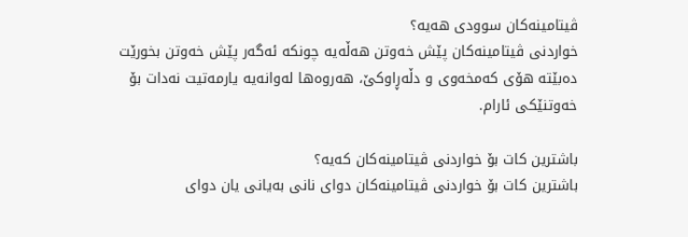ڤیتامینەکان سوودی هەیە؟
خواردنی ڤیتامینەکان پێش خەوتن هەڵەیە چونکە ئەگەر پێش خەوتن بخورێت دەبێتە هۆی کەمخەوی و دڵەڕاوکێ، هەروەها لەوانەیە یارمەتیت نەدات بۆ خەوتنێکی ئارام.

باشترین کات بۆ خواردنی ڤیتامینەکان کەیە؟
باشترین کات بۆ خواردنی ڤیتامینەکان دوای نانی بەیانی یان دوای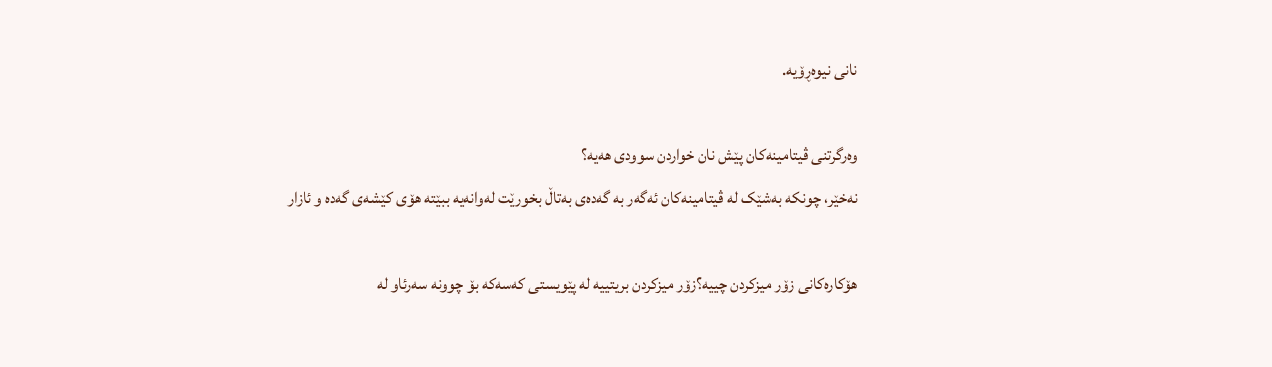نانی نیوەڕۆیە.

وەرگرتنی ڤیتامینەکان پێش نان خواردن سوودی هەیە؟
نەخێر، چونکە بەشێک لە ڤیتامینەکان ئەگەر بە گەدەی بەتاڵ بخورێت لەوانەیە ببێتە هۆی کێشەی گەدە و ئازار

هۆکارەکانی زۆر میزکردن چییە؟زۆر میزکردن بریتییە لە پێویستی کەسەکە بۆ چوونە سەرئاو لە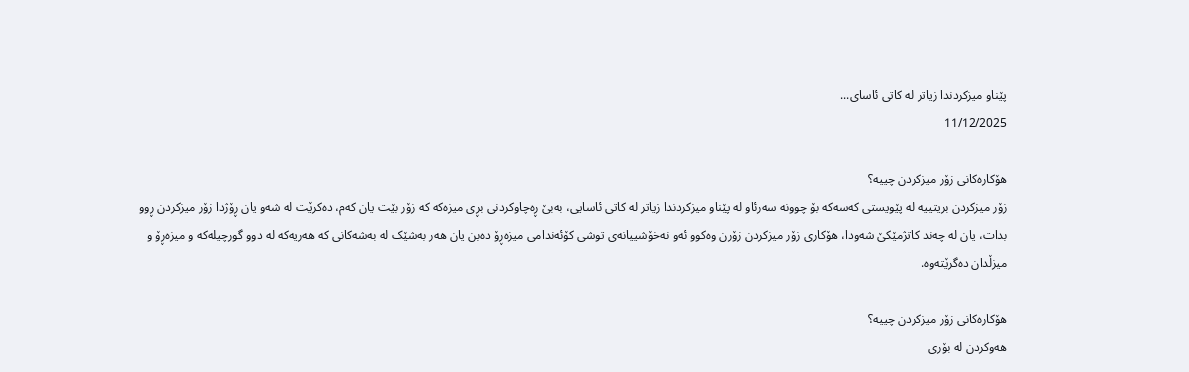پێناو میزکردندا زیاتر لە کاتی ئاسای...
11/12/2025

هۆکارەکانی زۆر میزکردن چییە؟
زۆر میزکردن بریتییە لە پێویستی کەسەکە بۆ چوونە سەرئاو لە پێناو میزکردندا زیاتر لە کاتی ئاسایی، بەبێ ڕەچاوکردنی بڕی میزەکە کە زۆر بێت یان کەم، دەکرێت لە شەو یان ڕۆژدا زۆر میزکردن ڕوو بدات، یان لە چەند کاتژمێکێ شەودا، هۆکاری زۆر میزکردن زۆرن وەکوو ئەو نەخۆشییانەی توشی کۆئەندامی میزەڕۆ دەبن یان هەر بەشێک لە بەشەکانی کە هەریەکە لە دوو گورچیلەکە و میزەڕۆ و میزڵدان دەگرێتەوە.

هۆکارەکانی زۆر میزکردن چییە؟
هەوکردن لە بۆری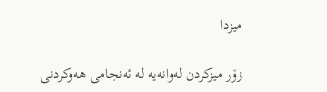میزدا

زۆر میزکردن لەوانەیە لە ئەنجامی هەوکردنی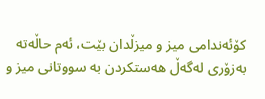کۆئەندامی میز و میزڵدان بێت، ئەم حاڵەتە بەزۆری لەگەڵ هەستکردن بە سووتانی میز و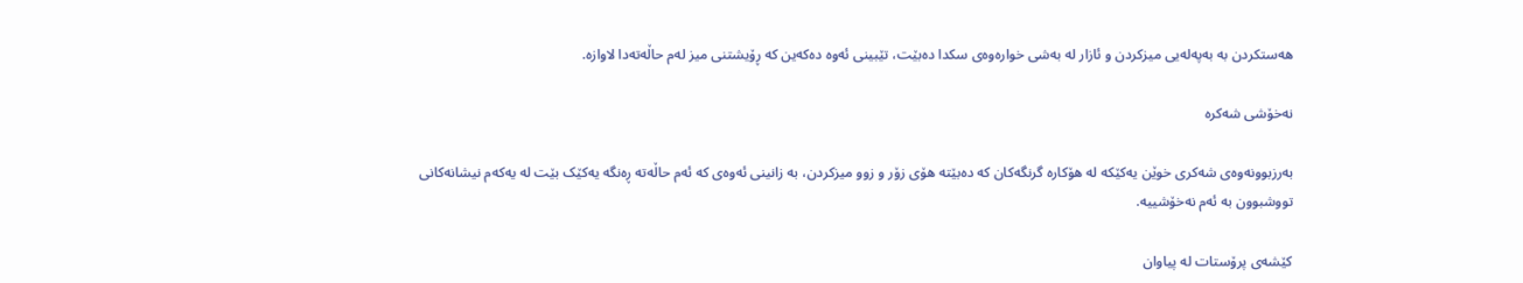هەستکردن بە بەپەلەیی میزکردن و ئازار لە بەشی خوارەوەی سکدا دەبێت، تێبینی ئەوە دەکەین کە ڕۆیشتنی میز لەم حاڵەتەدا لاوازە.

نەخۆشی شەکرە

بەرزبوونەوەی شەکری خوێن یەکێکە لە هۆکارە گرنگەکان کە دەبێتە هۆی زۆر و زوو میزکردن، بە زانینی ئەوەی کە ئەم حاڵەتە ڕەنگە یەکێک بێت لە یەکەم نیشانەکانی تووشبوون بە ئەم نەخۆشییە.

کێشەی پرۆستات لە پیاوان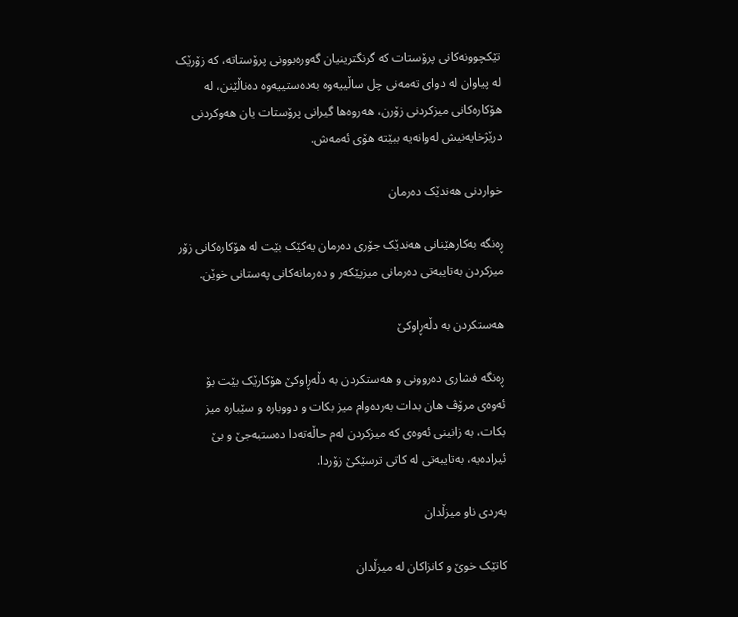تێکچوونەکانی پرۆستات کە گرنگترینیان گەورەبوونی پرۆستاتە، کە زۆرێک لە پیاوان لە دوای تەمەنی چل ساڵییەوە بەدەستییەوە دەناڵێنن، لە هۆکارەکانی میزکردنی زۆرن، هەروەها گیرانی پرۆستات یان هەوکردنی درێژخایەنیش لەوانەیە ببێتە هۆی ئەمەش.

خواردنی هەندێک دەرمان

ڕەنگە بەکارهێنانی هەندێک جۆری دەرمان یەکێک بێت لە هۆکارەکانی زۆر میزکردن بەتایبەتی دەرمانی میزپێکەر و دەرمانەکانی پەستانی خوێن.

هەستکردن بە دڵەڕاوکێ

ڕەنگە فشاری دەروونی و هەستکردن بە دڵەڕاوکێ هۆکارێک بێت بۆ ئەوەی مرۆڤ هان بدات بەردەوام میز بکات و دووبارە و سێبارە میز بکات، بە زانینی ئەوەی کە میزکردن لەم حاڵەتەدا دەستبەجێ و بێ ئیرادەیە، بەتایبەتی لە کاتی ترسێکێ زۆردا.

بەردی ناو میزڵدان

کاتێک خوێ و کانزاکان لە میزڵدان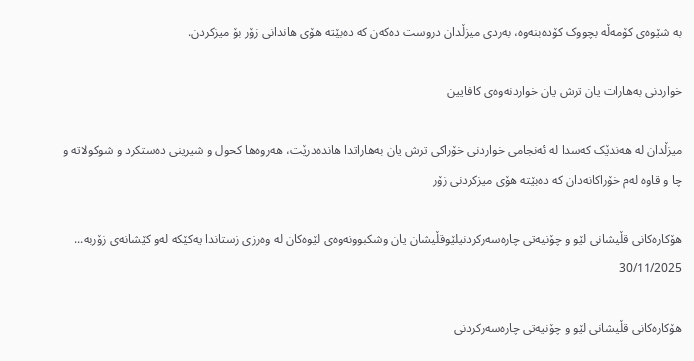بە شێوەی کۆمەڵە بچووک کۆدەبنەوە، بەردی میزڵدان دروست دەکەن کە دەبێتە هۆی هاندانی زۆر بۆ میزکردن.

خواردنی بەهارات یان ترش یان خواردنەوەی کافایین

میزڵدان لە هەندێک کەسدا لە ئەنجامی خواردنی خۆراکی ترش یان بەهاراتدا هاندەدرێت، هەروەها کحول و شیرینی دەستکرد و شوکولاتە و چا و قاوە لەم خۆراکانەدان کە دەبێتە هۆی میزکردنی زۆر

هۆکارەکانی قڵیشانی لێو و چۆنیەتی چارەسەرکردنیلێوقڵیشان یان وشکبوونەوەی لێوەکان لە وەرزی زستاندا یەکێکە لەو کێشانەی زۆربە...
30/11/2025

هۆکارەکانی قڵیشانی لێو و چۆنیەتی چارەسەرکردنی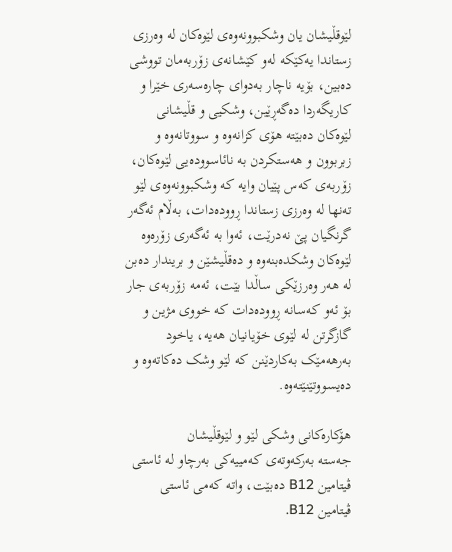لێوقڵیشان یان وشکبوونەوەی لێوەکان لە وەرزی زستاندا یەکێکە لەو کێشانەی زۆربەمان تووشی دەبین، بۆیە ناچار بەدوای چارەسەری خێرا و کاریگەردا دەگەڕێین، وشکیی و قڵیشانی لێوەکان دەبێتە هۆی کزانەوە و سووتانەوە و زبربوون و هەستکردن بە نائاسوودەیی لێوەکان، زۆربەی کەس پێیان وایە کە وشکبوونەوەی لێو تەنها لە وەرزی زستاندا ڕوودەدات، بەڵام ئەگەر گرنگیان پێ نەدرێت، ئەوا بە ئەگەری زۆرەوە لێوەکان وشکدەبنەوە و دەقڵیشێن و بریندار دەبن لە هەر وەرزێکی ساڵدا بێت، ئەمە زۆربەی جار بۆ ئەو کەسانە ڕوودەدات کە خووی مژین و گازگرتن لە لێوی خۆیانیان هەیە، یاخود بەرهەمێک بەکاردێنن کە لێو وشک دەکاتەوە و دەیسووتێنێتەوە.

هۆکارەکانی وشکی لێو و لێوقڵیشان
جەستە بەرکەوتەی کەمییەکی بەرچاو لە ئاستی ڤیتامین B12 دەبێت، واتە کەمی ئاستی ڤیتامین B12.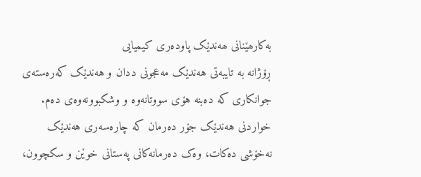بەکارھێنانی ھەندێک پاودەری کیمیایی
ڕۆژانە بە تایبەتی هەندێک مەعجونی ددان و هەندێک کەرەستەی جوانکاری کە دەبنە هۆی سووتانەوە و وشکبوونەوەی دەم.
خواردنی هەندێک جۆر دەرمان کە چارەسەری هەندێک نەخۆشی دەکات، وەک دەرمانەکانی پەستانی خوێن و سکچوون،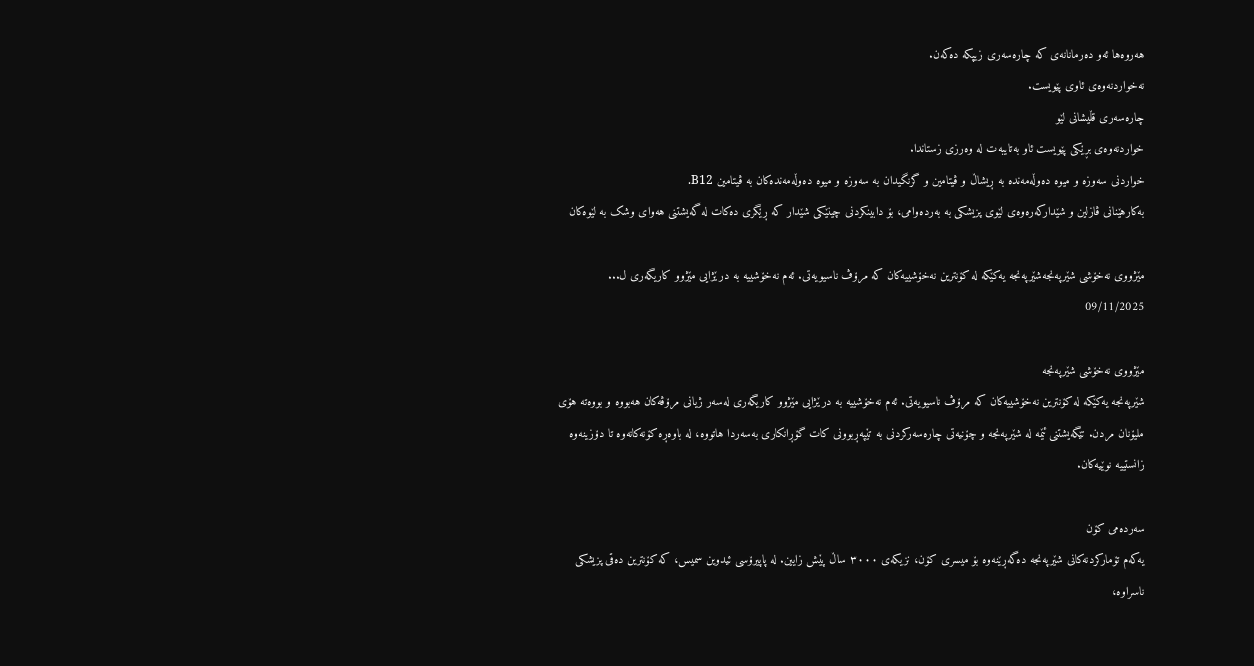هەروەها ئەو دەرمانانەی کە چارەسەری زیپکە دەکەن.
نەخواردنەوەی ئاوی پێویست.
چارەسەری قڵیشانی لێو
خواردنەوەی بڕێکی پێویست ئاو بەتایبەت لە وەرزی زستاندا.
خواردنی سەوزە و میوە دەوڵەمەندە بە ڕیشاڵ و ڤیتامین و گرنگیدان بە سەوزە و میوە دەوڵەمەندەکان بە ڤیتامین B12.
بەکارهێنانی ڤازلین و شێدارکەرەوەی لێوی پزیشکی بە بەردەوامی، بۆ دابینکردنی چینێکی شێدار کە ڕێگری دەکات لە گەیشتنی هەوای وشک بە لێوەکان

مێژووی نەخۆشی شێرپەنجەشێرپەنجە یەکێکە لە کۆنترین نەخۆشییەکان کە مرۆڤ ناسیویەتی. ئەم نەخۆشییە بە درێژایی مێژوو کاریگەری ل...
09/11/2025

مێژووی نەخۆشی شێرپەنجە
شێرپەنجە یەکێکە لە کۆنترین نەخۆشییەکان کە مرۆڤ ناسیویەتی. ئەم نەخۆشییە بە درێژایی مێژوو کاریگەری لەسەر ژیانی مرۆڤەکان هەبووە و بووەتە هۆی ملیۆنان مردن. تێگەیشتنی ئێمە لە شێرپەنجە و چۆنیەتی چارەسەرکردنی بە تێپەڕبوونی کات گۆڕانکاری بەسەردا هاتووە، لە باوەڕە کۆنەکانەوە تا دۆزینەوە زانستییە نوێیەکان.

سەردەمی کۆن
یەکەم تۆمارکردنەکانی شێرپەنجە دەگەڕێنەوە بۆ میسری کۆن، نزیکەی ٣٠٠٠ ساڵ پێش زایین. لە پاپیرۆسی ئیدوین سمیس، کە کۆنترین دەقی پزیشکی ناسراوە،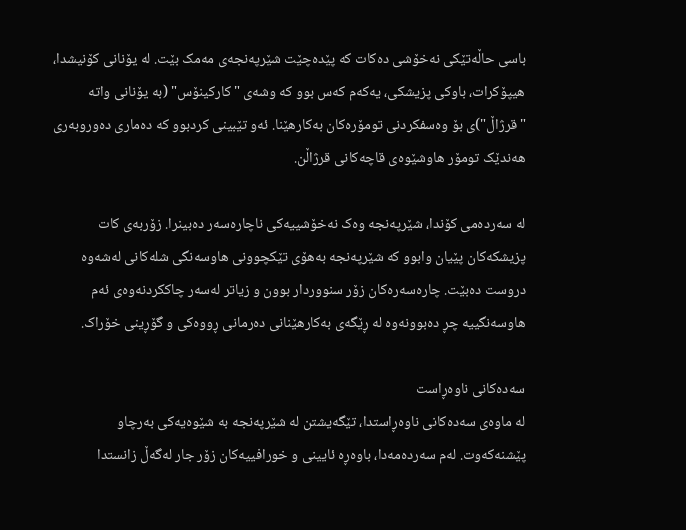باسی حاڵەتێکی نەخۆشی دەکات کە پێدەچێت شێرپەنجەی مەمک بێت. لە یۆنانی کۆنیشدا، هیپۆکرات، باوکی پزیشکی، یەکەم کەس بوو کە وشەی "کارکینۆس" (بە یۆنانی واتە "قرژاڵ")ی بۆ وەسفکردنی تومۆرەکان بەکارهێنا. ئەو تێبینی کردبوو کە دەماری دەوروبەری هەندێک تومۆر هاوشێوەی قاچەکانی قرژاڵن.

لە سەردەمی کۆندا، شێرپەنجە وەک نەخۆشییەکی ناچارەسەر دەبینرا. زۆربەی کات پزیشکەکان پێیان وابوو کە شێرپەنجە بەهۆی تێکچوونی هاوسەنگی شلەکانی لەشەوە دروست دەبێت. چارەسەرەکان زۆر سنووردار بوون و زیاتر لەسەر چاککردنەوەی ئەم هاوسەنگییە چڕ دەبوونەوە لە ڕێگەی بەکارهێنانی دەرمانی ڕووەکی و گۆڕینی خۆراک.

سەدەکانی ناوەڕاست
لە ماوەی سەدەکانی ناوەڕاستدا، تێگەیشتن لە شێرپەنجە بە شێوەیەکی بەرچاو پێشنەکەوت. لەم سەردەمەدا، باوەڕە ئایینی و خورافییەکان زۆر جار لەگەڵ زانستدا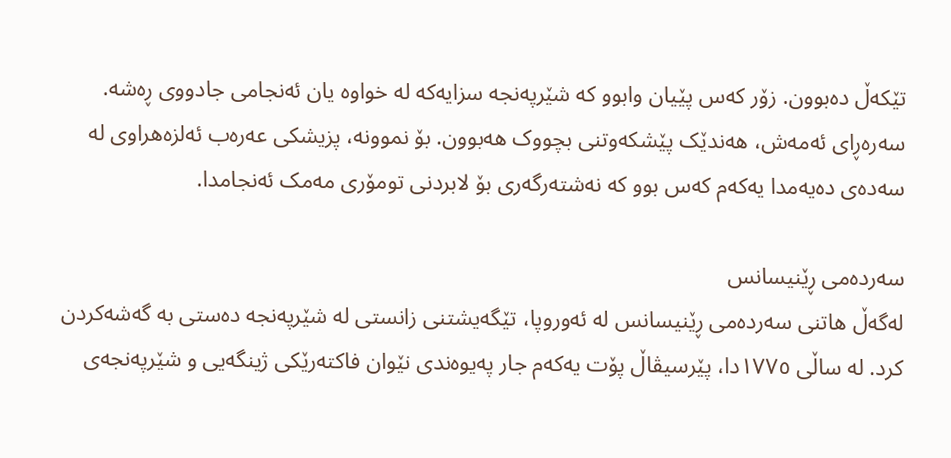تێکەڵ دەبوون. زۆر کەس پێیان وابوو کە شێرپەنجە سزایەکە لە خواوە یان ئەنجامی جادووی ڕەشە. سەرەڕای ئەمەش، هەندێک پێشکەوتنی بچووک هەبوون. بۆ نموونە، پزیشکی عەرەب ئەلزەهراوی لە سەدەی دەیەمدا یەکەم کەس بوو کە نەشتەرگەری بۆ لابردنی تومۆری مەمک ئەنجامدا.

سەردەمی ڕێنیسانس
لەگەڵ هاتنی سەردەمی ڕێنیسانس لە ئەوروپا، تێگەیشتنی زانستی لە شێرپەنجە دەستی بە گەشەکردن کرد. لە ساڵی ١٧٧٥دا، پێرسیڤاڵ پۆت یەکەم جار پەیوەندی نێوان فاکتەرێکی ژینگەیی و شێرپەنجەی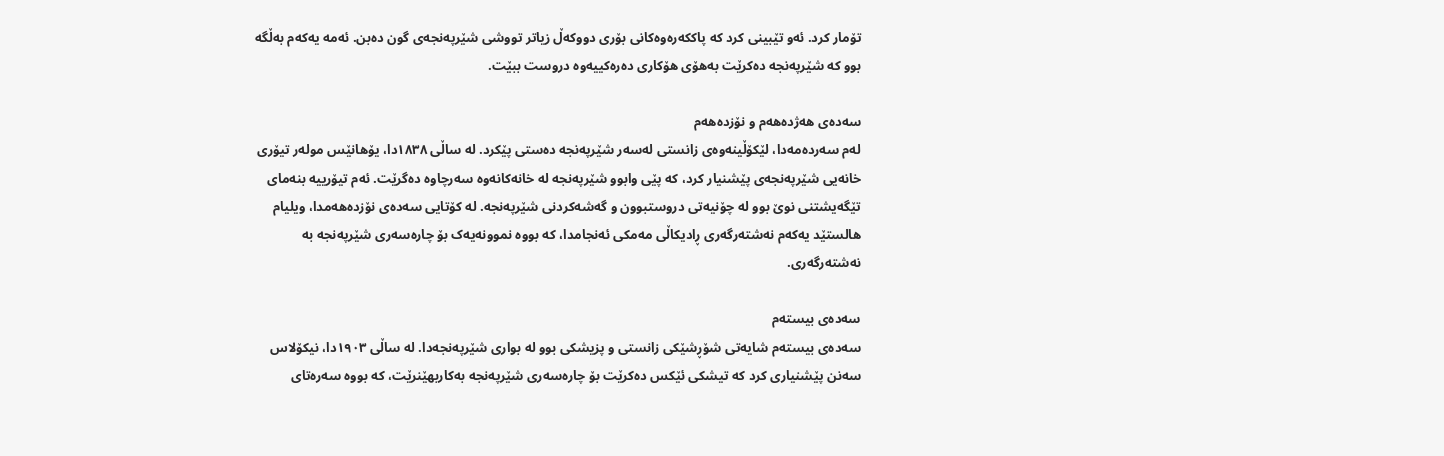تۆمار کرد. ئەو تێبینی کرد کە پاککەرەوەکانی بۆری دووکەڵ زیاتر تووشی شێرپەنجەی گون دەبن. ئەمە یەکەم بەڵگە بوو کە شێرپەنجە دەکرێت بەهۆی هۆکاری دەرەکییەوە دروست ببێت.

سەدەی هەژدەهەم و نۆزدەهەم
لەم سەردەمەدا، لێکۆڵینەوەی زانستی لەسەر شێرپەنجە دەستی پێکرد. لە ساڵی ١٨٣٨دا، یۆهانێس مولەر تیۆری خانەیی شێرپەنجەی پێشنیار کرد، کە پێی وابوو شێرپەنجە لە خانەکانەوە سەرچاوە دەگرێت. ئەم تیۆرییە بنەمای تێگەیشتنی نوێ بوو لە چۆنیەتی دروستبوون و گەشەکردنی شێرپەنجە. لە کۆتایی سەدەی نۆزدەهەمدا، ویلیام هالستێد یەکەم نەشتەرگەری ڕادیکاڵی مەمکی ئەنجامدا، کە بووە نموونەیەک بۆ چارەسەری شێرپەنجە بە نەشتەرگەری.

سەدەی بیستەم
سەدەی بیستەم شایەتی شۆڕشێکی زانستی و پزیشکی بوو لە بواری شێرپەنجەدا. لە ساڵی ١٩٠٣دا، نیکۆلاس سەنن پێشنیاری کرد کە تیشکی ئێکس دەکرێت بۆ چارەسەری شێرپەنجە بەکاربهێنرێت، کە بووە سەرەتای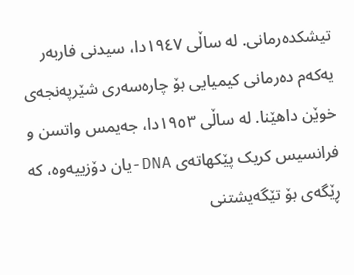تیشکدەرمانی. لە ساڵی ١٩٤٧دا، سیدنی فاربەر یەکەم دەرمانی کیمیایی بۆ چارەسەری شێرپەنجەی خوێن داهێنا. لە ساڵی ١٩٥٣دا، جەیمس واتسن و فرانسیس کریک پێکهاتەی DNA-یان دۆزییەوە، کە ڕێگەی بۆ تێگەیشتنی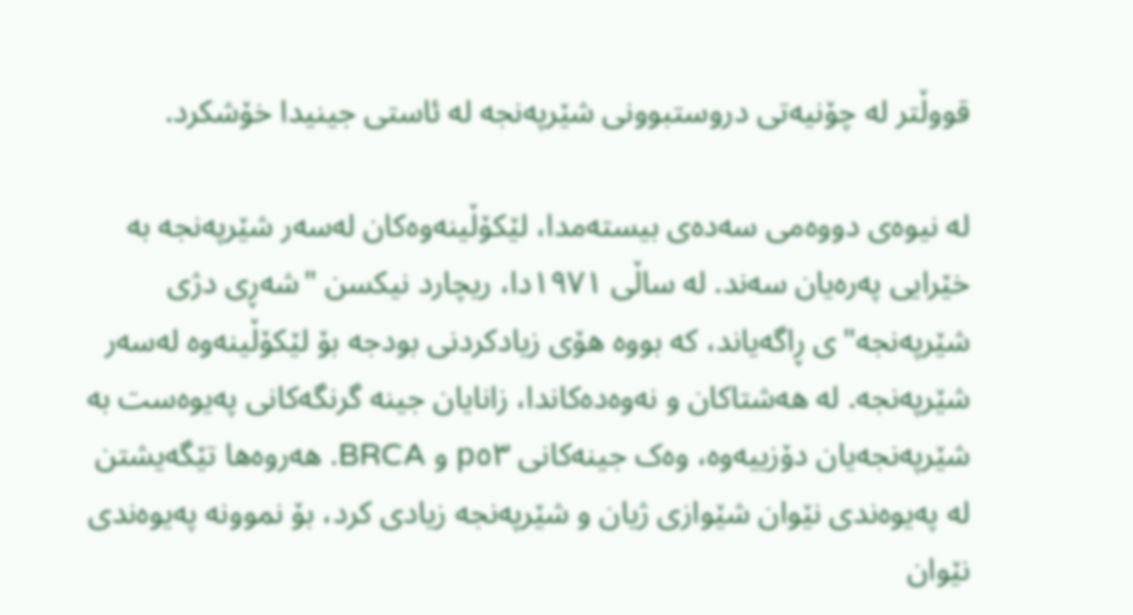قووڵتر لە چۆنیەتی دروستبوونی شێرپەنجە لە ئاستی جینیدا خۆشکرد.

لە نیوەی دووەمی سەدەی بیستەمدا، لێکۆڵینەوەکان لەسەر شێرپەنجە بە خێرایی پەرەیان سەند. لە ساڵی ١٩٧١دا، ریچارد نیکسن "شەڕی دژی شێرپەنجە"ی ڕاگەیاند، کە بووە هۆی زیادکردنی بودجە بۆ لێکۆڵینەوە لەسەر شێرپەنجە. لە هەشتاکان و نەوەدەکاندا، زانایان جینە گرنگەکانی پەیوەست بە شێرپەنجەیان دۆزییەوە، وەک جینەکانی p٥٣ و BRCA. هەروەها تێگەیشتن لە پەیوەندی نێوان شێوازی ژیان و شێرپەنجە زیادی کرد، بۆ نموونە پەیوەندی نێوان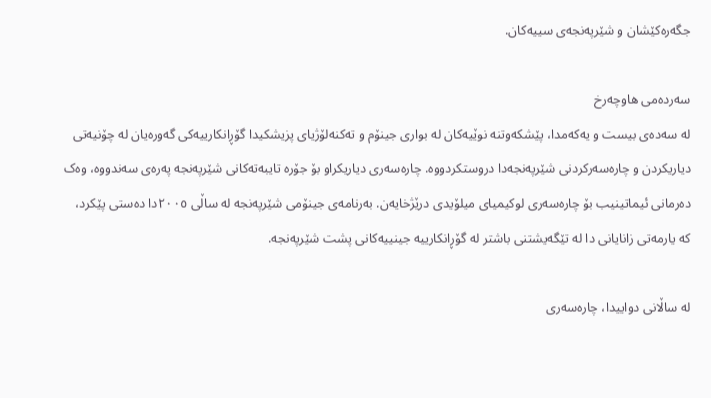جگەرەکێشان و شێرپەنجەی سییەکان.

سەردەمی هاوچەرخ
لە سەدەی بیست و یەکەمدا، پێشکەوتنە نوێیەکان لە بواری جینۆم و تەکنەلۆژیای پزیشکیدا گۆڕانکارییەکی گەورەیان لە چۆنیەتی دیاریکردن و چارەسەرکردنی شێرپەنجەدا دروستکردووە. چارەسەری دیاریکراو بۆ جۆرە تایبەتەکانی شێرپەنجە پەرەی سەندووە، وەک دەرمانی ئیماتینیب بۆ چارەسەری لوکیمیای میلۆیدی درێژخایەن. بەرنامەی جینۆمی شێرپەنجە لە ساڵی ٢٠٠٥دا دەستی پێکرد، کە یارمەتی زانایانی دا لە تێگەیشتنی باشتر لە گۆڕانکارییە جینییەکانی پشت شێرپەنجە.

لە ساڵانی دواییدا، چارەسەری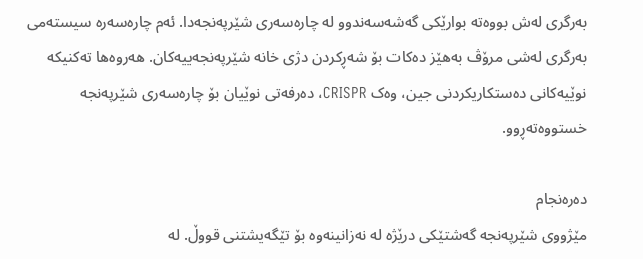بەرگری لەش بووەتە بوارێکی گەشەسەندوو لە چارەسەری شێرپەنجەدا. ئەم چارەسەرە سیستەمی بەرگری لەشی مرۆڤ بەهێز دەکات بۆ شەڕکردن دژی خانە شێرپەنجەییەکان. هەروەها تەکنیکە نوێیەکانی دەستکاریکردنی جین، وەک CRISPR، دەرفەتی نوێیان بۆ چارەسەری شێرپەنجە خستووەتەڕوو.

دەرەنجام
مێژووی شێرپەنجە گەشتێکی درێژە لە نەزانینەوە بۆ تێگەیشتنی قووڵ. لە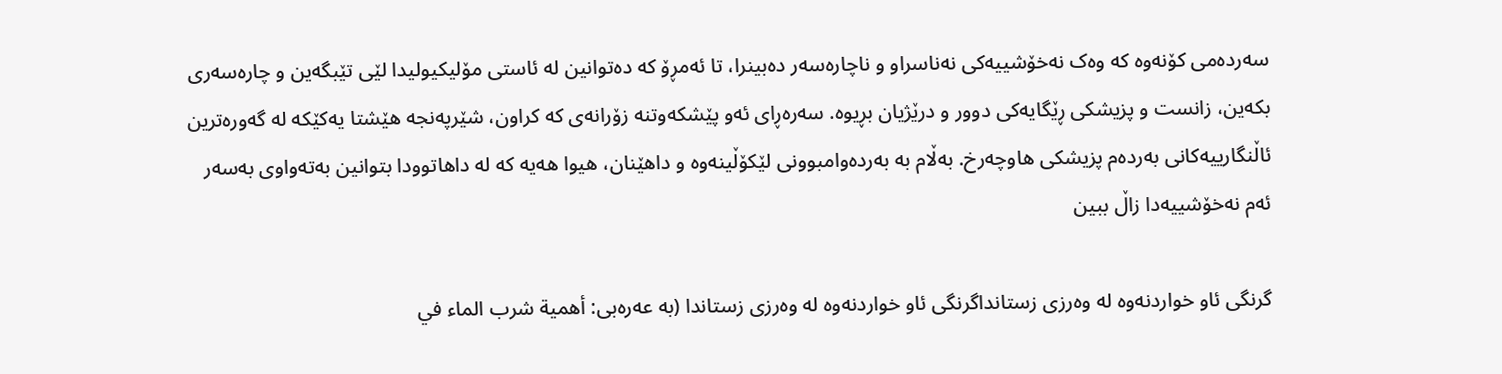سەردەمی کۆنەوە کە وەک نەخۆشییەکی نەناسراو و ناچارەسەر دەبینرا، تا ئەمڕۆ کە دەتوانین لە ئاستی مۆلیکیولیدا لێی تێبگەین و چارەسەری بکەین، زانست و پزیشکی ڕێگایەکی دوور و درێژیان بڕیوە. سەرەڕای ئەو پێشکەوتنە زۆرانەی کە کراون، شێرپەنجە هێشتا یەکێکە لە گەورەترین ئاڵنگارییەکانی بەردەم پزیشکی هاوچەرخ. بەڵام بە بەردەوامبوونی لێکۆڵینەوە و داهێنان، هیوا هەیە کە لە داهاتوودا بتوانین بەتەواوی بەسەر ئەم نەخۆشییەدا زاڵ ببین

گرنگی ئاو خواردنەوە لە وەرزی زستانداگرنگی ئاو خواردنەوە لە وەرزی زستاندا (بە عەرەبی: أهمية شرب الماء في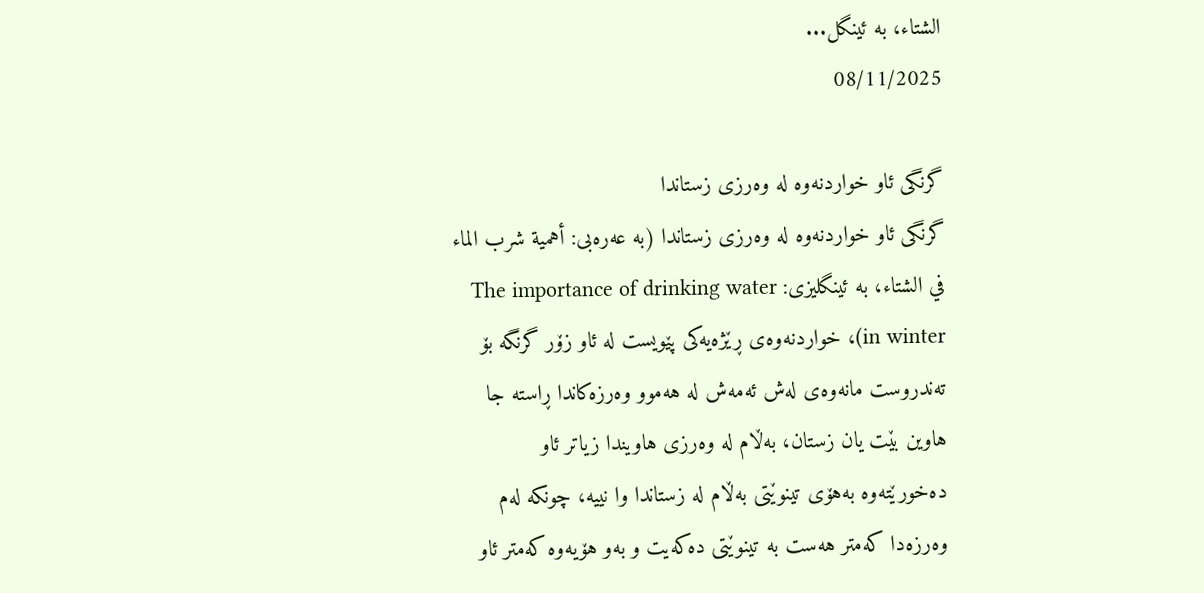الشتاء، بە ئینگل...
08/11/2025

گرنگی ئاو خواردنەوە لە وەرزی زستاندا
گرنگی ئاو خواردنەوە لە وەرزی زستاندا (بە عەرەبی: أهمية شرب الماء في الشتاء، بە ئینگلیزی: The importance of drinking water in winter)، خواردنەوەی ڕێژەیەکی پێویست لە ئاو زۆر گرنگە بۆ تەندروست مانەوەی لەش ئەمەش لە هەموو وەرزەکاندا ڕاستە جا هاوین بێت یان زستان، بەڵام لە وەرزی هاویندا زیاتر ئاو دەخورێتەوە بەهۆی تینوێتی بەڵام لە زستاندا وا نییە، چونکە لەم وەرزەدا کەمتر هەست بە تینوێتی دەکەیت و بەو هۆیەوە کەمتر ئاو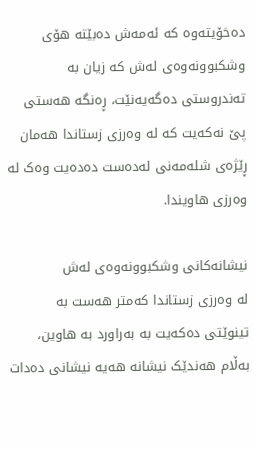دەخۆیتەوە کە ئەمەش دەبێتە هۆی وشکبوونەوەی لەش کە زیان بە تەندروستی دەگەیەنێت، ڕەنگە هەستی پێ نەکەیت کە لە وەرزی زستاندا هەمان ڕێژەی شلەمەنی لەدەست دەدەیت وەک لە وەرزی هاویندا.

نیشانەکانی وشکبوونەوەی لەش
لە وەرزی زستاندا کەمتر هەست بە تینوێتی دەکەیت بە بەراورد بە هاوین، بەڵام هەندێک نیشانە هەیە نیشانی دەدات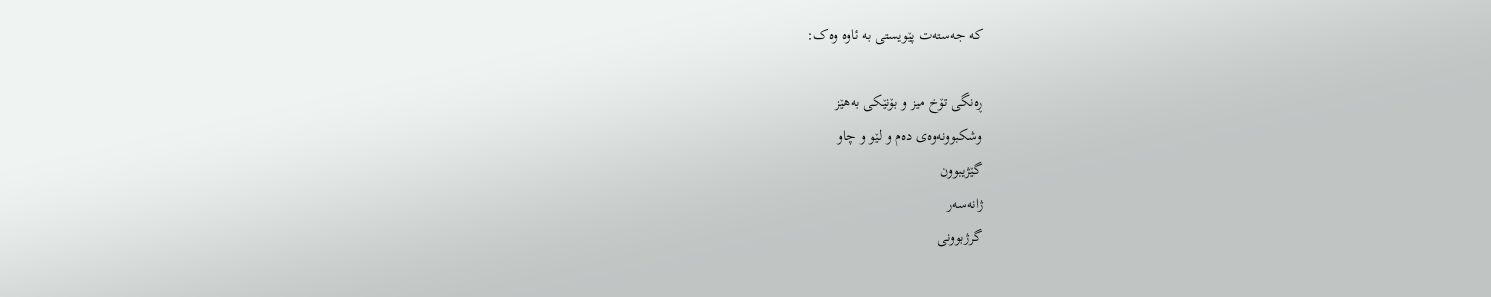کە جەستەت پێویستی بە ئاوە وەک:

ڕەنگی تۆخ میز و بۆنێکی بەهێز
وشکبوونەوەی دەم و لێو و چاو
گێژیبوون
ژانەسەر
گرژبوونی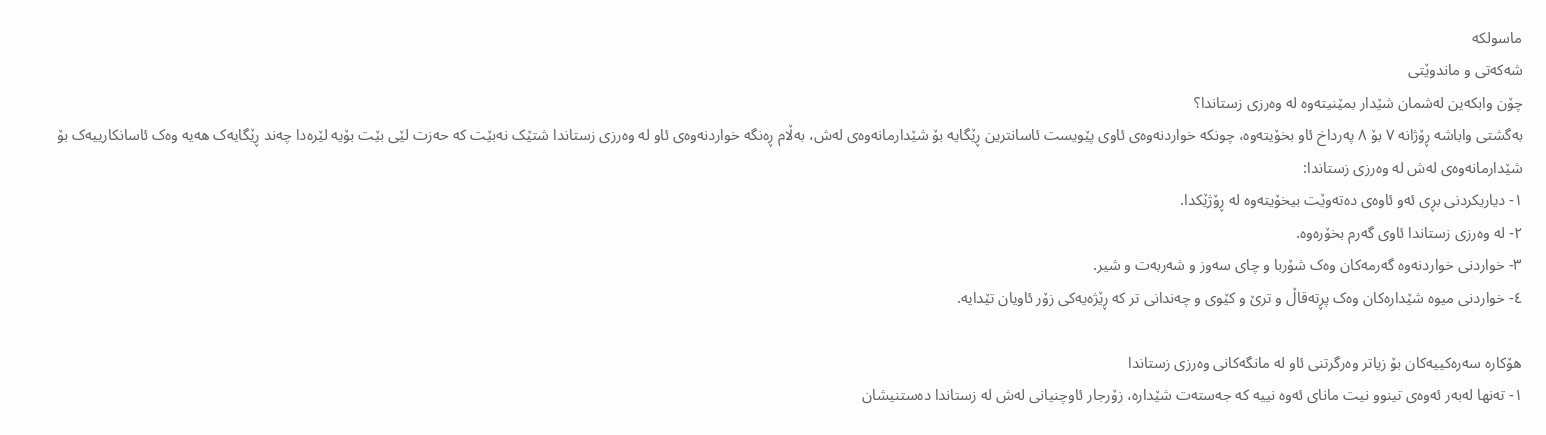ماسولكە
شەکەتی و ماندوێتی
چۆن وابکەین لەشمان شێدار بمێنیتەوە لە وەرزی زستاندا؟
بەگشتی واباشە ڕۆژانە ٧ بۆ ٨ پەرداخ ئاو بخۆیتەوە، چونکە خواردنەوەی ئاوی پێویست ئاسانترین ڕێگایە بۆ شێدارمانەوەی لەش، بەڵام ڕەنگە خواردنەوەی ئاو لە وەرزی زستاندا شتێک نەبێت کە حەزت لێی بێت بۆیە لێرەدا چەند ڕێگایەک هەیە وەک ئاسانکارییەک بۆ شێدارمانەوەی لەش لە وەرزی زستاندا:
١- دیاریکردنی بڕی ئەو ئاوەی دەتەوێت بیخۆیتەوە لە ڕۆژێکدا.
٢- لە وەرزی زستاندا ئاوی گەرم بخۆرەوە.
٣- خواردنی خواردنەوە گەرمەکان وەک شۆربا و چای سەوز و شەربەت و شیر.
٤- خواردنی میوە شێدارەکان وەک پڕتەقاڵ و ترێ و کێوی و چەندانی تر کە ڕێژەیەکی زۆر ئاویان تێدایە.

هۆکارە سەرەکییەکان بۆ زیاتر وەرگرتنی ئاو لە مانگەکانی وەرزی زستاندا
١- تەنها لەبەر ئەوەی تینوو نیت مانای ئەوە نییە کە جەستەت شێدارە، زۆرجار ئاوچنیانی لەش لە زستاندا دەستنیشان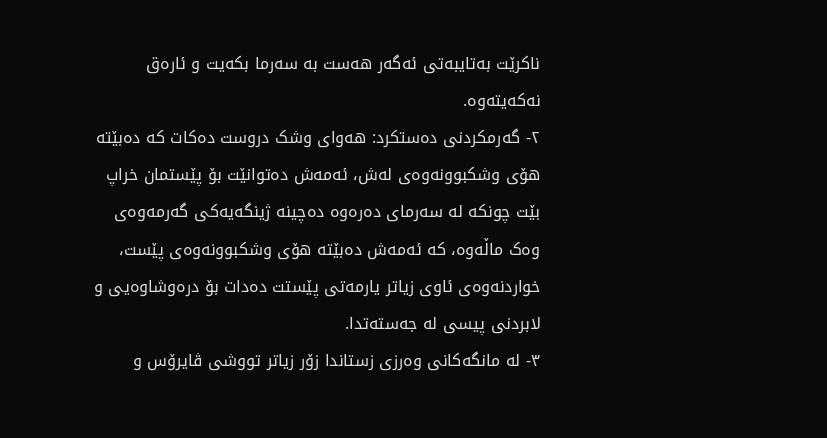ناکرێت بەتایبەتی ئەگەر هەست بە سەرما بکەیت و ئارەق نەکەیتەوە.
٢- گەرمکردنی دەستکرد: هەوای وشک دروست دەکات کە دەبێتە هۆی وشکبوونەوەی لەش، ئەمەش دەتوانێت بۆ پێستمان خراپ بێت چونکە لە سەرمای دەرەوە دەچینە ژینگەیەکی گەرمەوەی وەک ماڵەوە، کە ئەمەش دەبێتە هۆی وشکبوونەوەی پێست، خواردنەوەی ئاوی زیاتر یارمەتی پێستت دەدات بۆ درەوشاوەیی و لابردنی پیسی لە جەستەتدا.
٣- لە مانگەکانی وەرزی زستاندا زۆر زیاتر تووشی ڤایرۆس و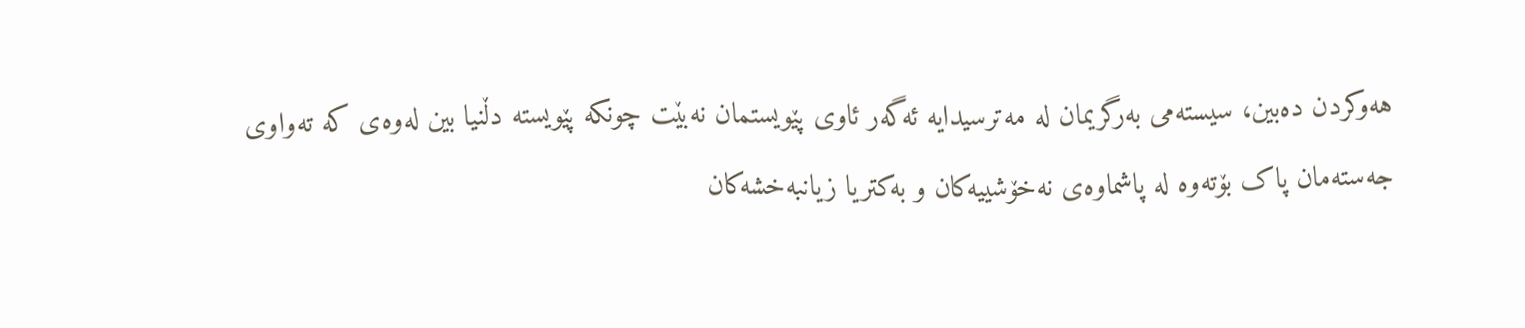هەوکردن دەبین، سیستەمی بەرگریمان لە مەترسیدایە ئەگەر ئاوی پێویستمان نەبێت چونکە پێویستە دڵنیا بین لەوەی کە تەواوی جەستەمان پاک بۆتەوە لە پاشماوەی نەخۆشییەکان و بەکتریا زیانبەخشەکان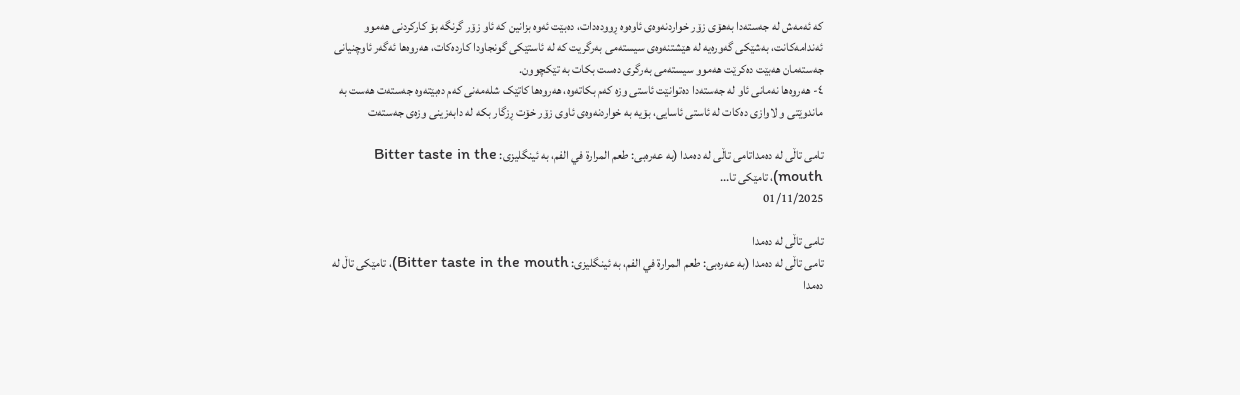کە ئەمەش لە جەستەدا بەهۆی زۆر خواردنەوەی ئاوەوە ڕوودەدات، دەبێت ئەوە بزانین کە ئاو زۆر گرنگە بۆ کارکردنی هەموو ئەندامەکانت، بەشێکی گەورەیە لە هێشتنەوەی سیستەمی بەرگریت کە لە ئاستێکی گونجاودا کاردەکات، هەروەها ئەگەر ئاوچنیانی جەستەمان هەبێت دەکرێت هەموو سیستەمی بەرگری دەست بکات بە تێکچوون.
٤- هەروەها نەمانی ئاو لە جەستەدا دەتوانێت ئاستی وزە کەم بکاتەوە، هەروەها کاتێک شلەمەنی کەم دەبێتەوە جەستەت هەست بە ماندوێتی و لاوازی دەکات لە ئاستی ئاسایی، بۆیە بە خواردنەوەی ئاوی زۆر خۆت ڕزگار بکە لە دابەزینی وزەی جەستەت

تامی تاڵی لە دەمداتامی تاڵی لە دەمدا (بە عەرەبی: طعم المرارة في الفم، بە ئینگلیزی: Bitter taste in the mouth)، تامێکی تا...
01/11/2025

تامی تاڵی لە دەمدا
تامی تاڵی لە دەمدا (بە عەرەبی: طعم المرارة في الفم، بە ئینگلیزی: Bitter taste in the mouth)، تامێکی تاڵ لە دەمدا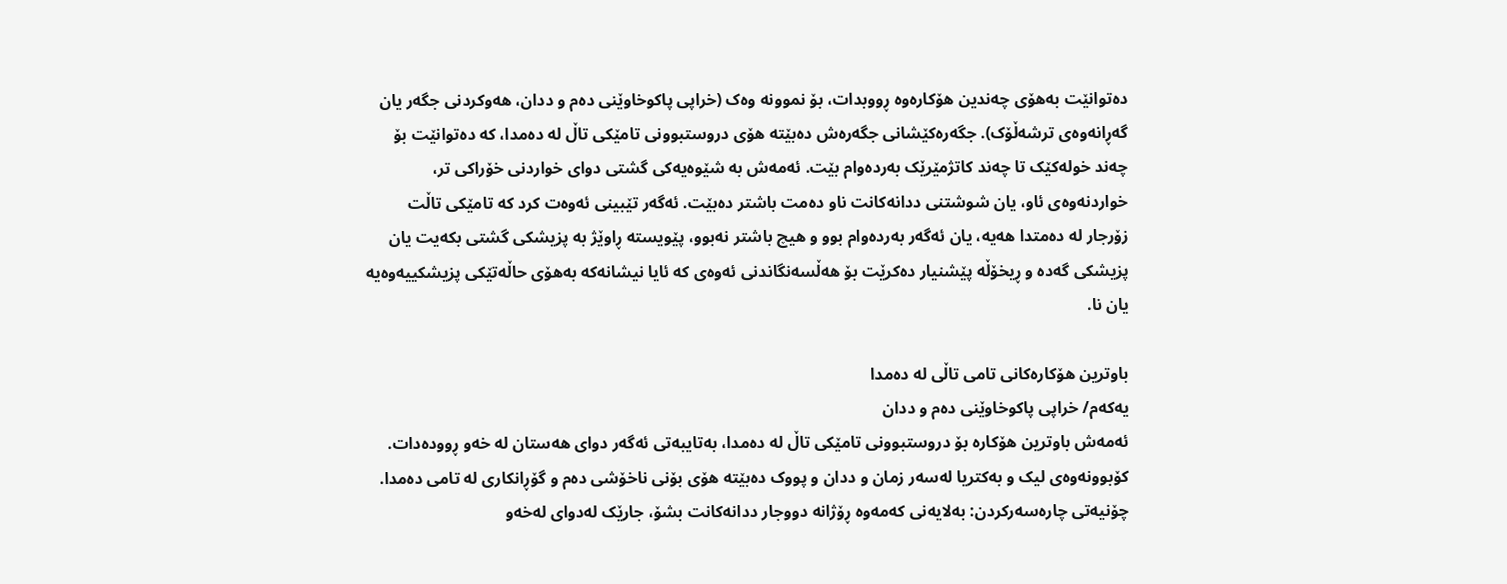دەتوانێت بەهۆی چەندین هۆکارەوە ڕووبدات، بۆ نموونە وەک (خراپی پاکوخاوێنی دەم و ددان، هەوکردنی جگەر یان گەڕانەوەی ترشەڵۆک). جگەرەکێشانی جگەرەش دەبێتە هۆی دروستبوونی تامێکی تاڵ لە دەمدا، کە دەتوانێت بۆ چەند خولەکێک تا چەند کاتژمێرێک بەردەوام بێت. ئەمەش بە شێوەیەکی گشتی دوای خواردنی خۆراکی تر، خواردنەوەی ئاو، یان شوشتنی ددانەکانت ناو دەمت باشتر دەبێت. ئەگەر تێبینی ئەوەت کرد کە تامێکی تاڵت زۆرجار لە دەمتدا هەیە، یان ئەگەر بەردەوام بوو و هیچ باشتر نەبوو، پێویستە ڕاوێژ بە پزیشکی گشتی بکەیت یان پزیشکی گەدە و ڕیخۆڵە پێشنیار دەکرێت بۆ هەڵسەنگاندنی ئەوەی کە ئایا نیشانەکە بەهۆی حاڵەتێکی پزیشکییەوەیە یان نا.

باوترین هۆکارەکانی تامی تاڵی لە دەمدا
یەکەم/ خراپی پاکوخاوێنی دەم و ددان
ئەمەش باوترین هۆکارە بۆ دروستبوونی تامێکی تاڵ لە دەمدا، بەتایبەتی ئەگەر دوای هەستان لە خەو ڕوودەدات. کۆبوونەوەی لیک و بەکتریا لەسەر زمان و ددان و پووک دەبێتە هۆی بۆنی ناخۆشی دەم و گۆڕانکاری لە تامی دەمدا.
چۆنیەتی چارەسەرکردن: بەلایەنی کەمەوە ڕۆژانە دووجار ددانەکانت بشۆ، جارێک لەدوای لەخەو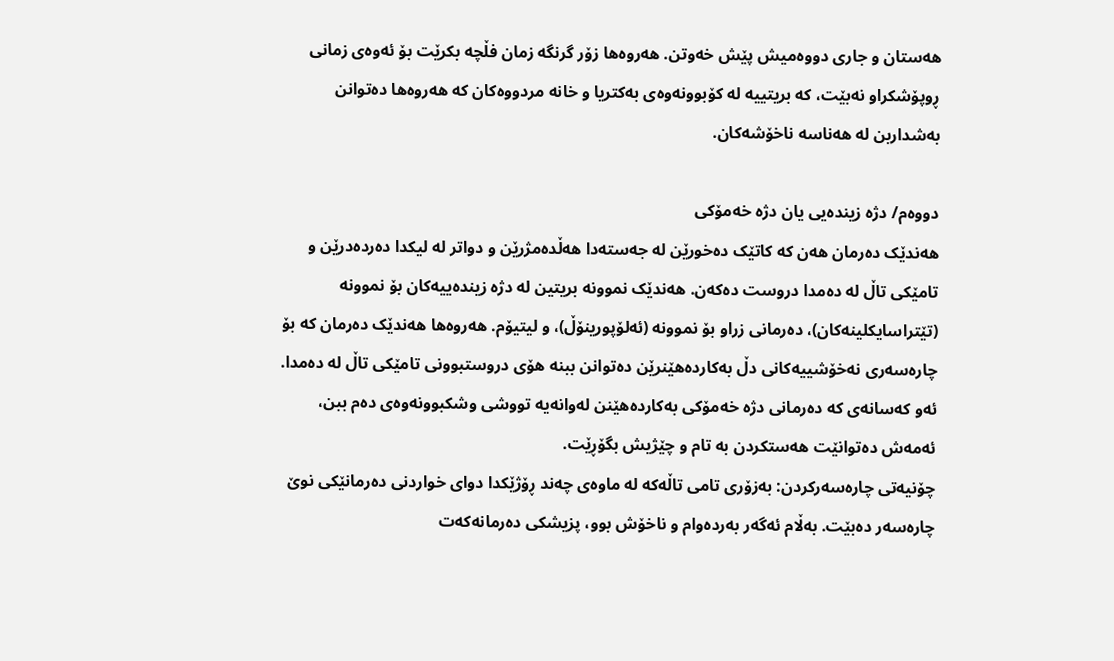هەستان و جاری دووەمیش پێش خەوتن. هەروەها زۆر گرنگە زمان فڵچە بکرێت بۆ ئەوەی زمانی ڕوپۆشکراو نەبێت، کە بریتییە لە کۆبوونەوەی بەکتریا و خانە مردووەکان کە هەروەها دەتوانن بەشداربن لە هەناسە ناخۆشەکان.

دووەم/ دژە زیندەیی یان دژە خەمۆکی
هەندێک دەرمان هەن کە کاتێک دەخورێن لە جەستەدا هەڵدەمژرێن و دواتر لە لیکدا دەردەدرێن و تامێکی تاڵ لە دەمدا دروست دەکەن. هەندێک نموونە بریتین لە دژە زیندەییەکان بۆ نموونە (تێتراسایکلینەکان)، دەرمانی زراو بۆ نموونە (ئەلۆپورینۆڵ)، و لیتیۆم. هەروەها هەندێک دەرمان کە بۆ چارەسەری نەخۆشییەکانی دڵ بەکاردەهێنرێن دەتوانن ببنە هۆی دروستبوونی تامێکی تاڵ لە دەمدا. ئەو کەسانەی کە دەرمانی دژە خەمۆکی بەکاردەهێنن لەوانەیە تووشی وشکبوونەوەی دەم ببن، ئەمەش دەتوانێت هەستکردن بە تام و چێژیش بگۆڕێت.
چۆنیەتی چارەسەرکردن: بەزۆری تامی تاڵەکە لە ماوەی چەند ڕۆژێکدا دوای خواردنی دەرمانێکی نوێ چارەسەر دەبێت. بەڵام ئەگەر بەردەوام و ناخۆش بوو، پزیشکی دەرمانەکەت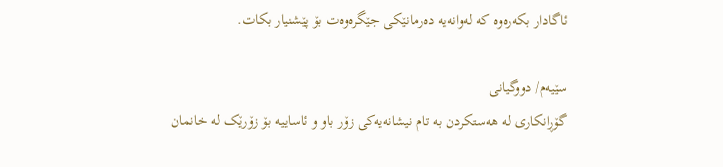ئاگادار بکەرەوە کە لەوانەیە دەرمانێکی جێگرەوەت بۆ پێشنیار بکات.

سێیەم/ دووگیانی
گۆڕانکاری لە هەستکردن بە تام نیشانەیەکی زۆر باو و ئاساییە بۆ زۆرێک لە خانمان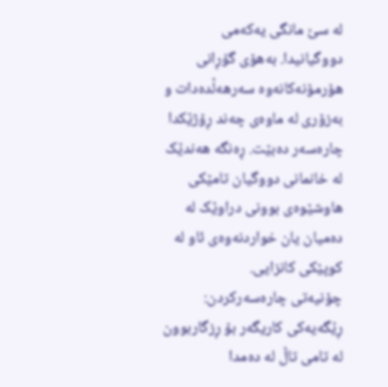لە سێ مانگی یەکەمی دووگیانیدا. بەهۆی گۆڕانی هۆرمۆنەکانەوە سەرهەڵدەدات و بەزۆری لە ماوەی چەند ڕۆژێکدا چارەسەر دەبێت. ڕەنگە هەندێک لە خانمانی دووگیان تامێکی هاوشێوەی بوونی دراوێک لە دەمیان یان خواردنەوەی ئاو لە کوپێکی کانزایی.
چۆنیەتی چارەسەرکردن: ڕێگەیەکی کاریگەر بۆ ڕزگاربوون لە تامی تاڵ لە دەمدا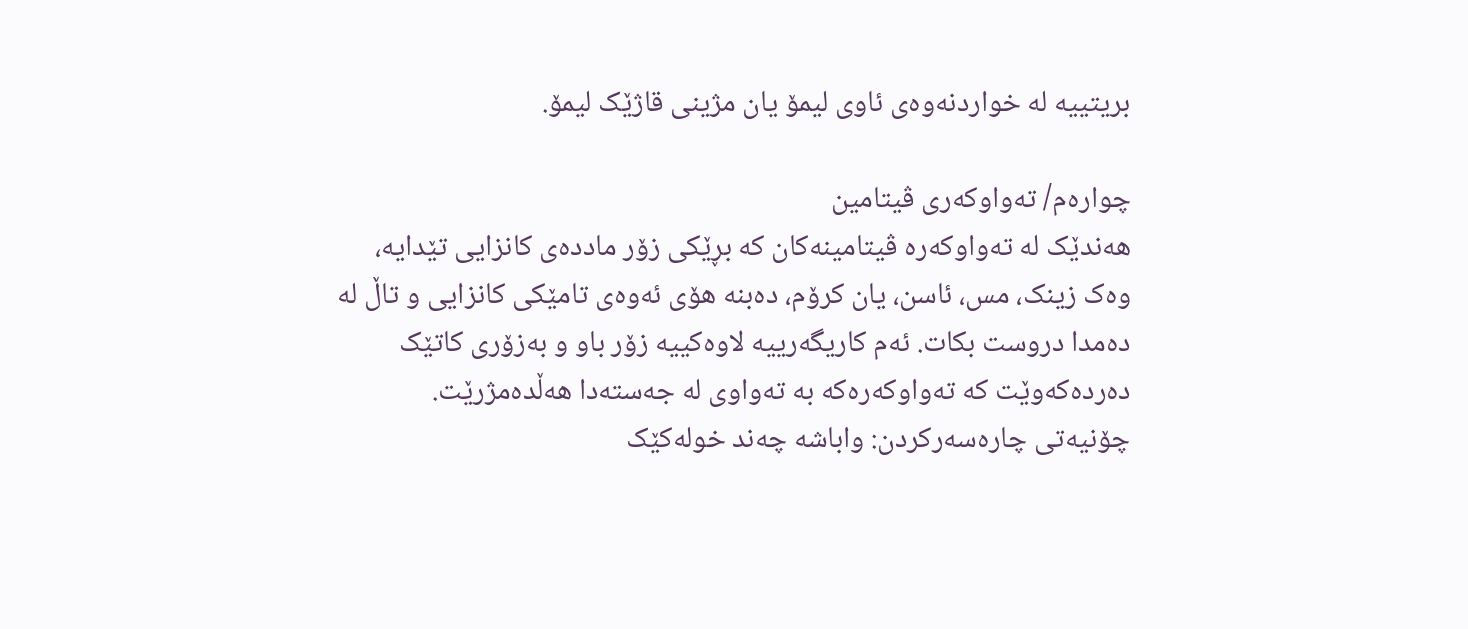بریتییە لە خواردنەوەی ئاوی لیمۆ یان مژینی قاژێک لیمۆ.

چوارەم/ تەواوکەری ڤیتامین
هەندێک لە تەواوکەرە ڤیتامینەکان کە بڕێکی زۆر ماددەی کانزایی تێدایە، وەک زینک، مس، ئاسن، یان کرۆم، دەبنە هۆی ئەوەی تامێکی کانزایی و تاڵ لە دەمدا دروست بکات. ئەم کاریگەرییە لاوەکییە زۆر باو و بەزۆری کاتێک دەردەکەوێت کە تەواوکەرەکە بە تەواوی لە جەستەدا هەڵدەمژرێت.
چۆنیەتی چارەسەرکردن: واباشە چەند خولەکێک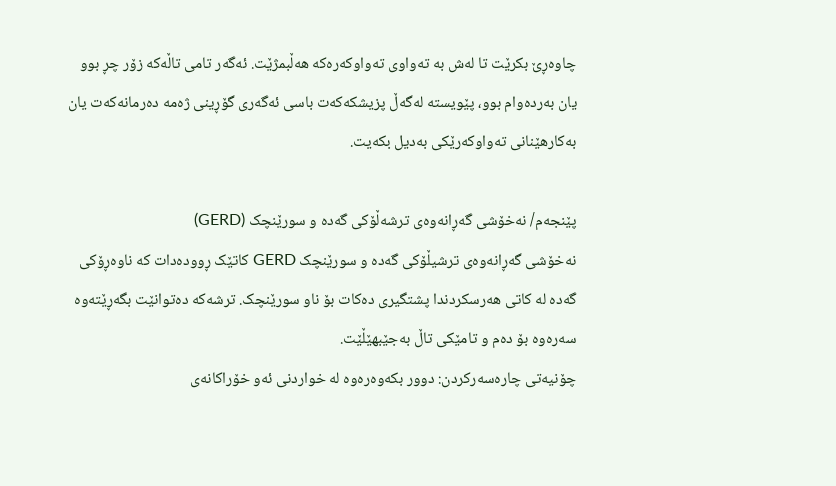چاوەڕێ بکرێت تا لەش بە تەواوی تەواوکەرەکە هەڵبمژێت. ئەگەر تامی تاڵەکە زۆر چڕ بوو یان بەردەوام بوو، پێویستە لەگەڵ پزیشکەکەت باسی ئەگەری گۆڕینی ژەمە دەرمانەکەت یان بەکارهێنانی تەواوکەرێکی بەدیل بکەیت.

پێنجەم/ نەخۆشی گەڕانەوەی ترشەڵۆکی گەدە و سورێنچک (GERD)
نەخۆشی گەڕانەوەی ترشيڵۆکی گەدە و سورێنچک GERD کاتێک ڕوودەدات کە ناوەڕۆکی گەدە لە کاتی هەرسکردندا پشتگیری دەکات بۆ ناو سورێنچک. ترشەکە دەتوانێت بگەڕێتەوە سەرەوە بۆ دەم و تامێکی تاڵ بەجێبهێڵێت.
چۆنیەتی چارەسەرکردن: دوور بکەوەرەوە لە خواردنی ئەو خۆراکانەی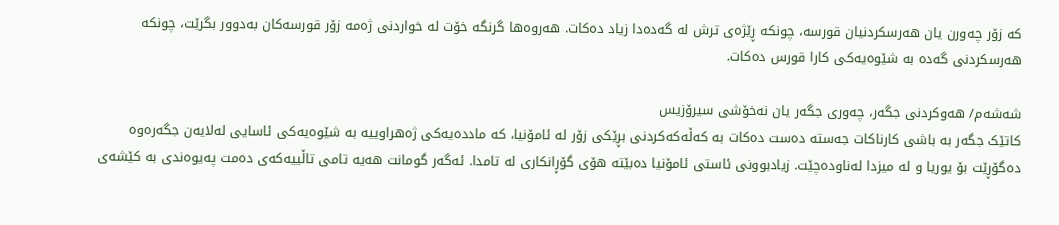کە زۆر چەورن یان هەرسکردنیان قورسە، چونکە ڕێژەی ترش لە گەدەدا زیاد دەکات. هەروەها گرنگە خۆت لە خواردنی ژەمە زۆر قورسەکان بەدوور بگرێت، چونکە هەرسکردنی گەدە بە شێوەیەکی کارا قورس دەکات.

شەشەم/ هەوکردنی جگەر، چەوری جگەر یان نەخۆشی سیرۆزیس
کاتێک جگەر بە باشی کارناکات جەستە دەست دەکات بە کەڵەکەکردنی بڕێکی زۆر لە ئامۆنیا، کە ماددەیەکی ژەهراوییە بە شێوەیەکی ئاسایی لەلایەن جگەرەوە دەگۆڕێت بۆ یوریا و لە میزدا لەناودەچێت. زیادبوونی ئاستی ئامۆنیا دەبێتە هۆی گۆڕانکاری لە تامدا. ئەگەر گومانت هەیە تامی تاڵییەکەی دەمت پەیوەندی بە کێشەی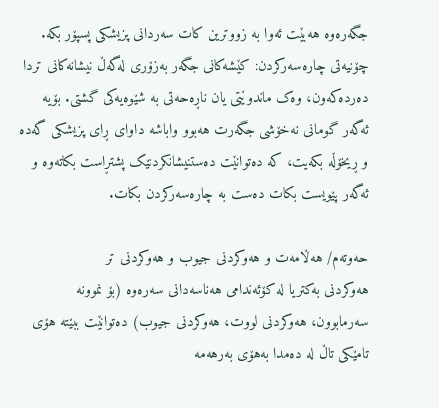جگەرەوە هەبێت ئەوا بە زووترین کات سەردانی پزیشکی پسپۆر بکە.
چۆنیەتی چارەسەرکردن: کێشەکانی جگەر بەزۆری لەگەڵ نیشانەکانی تردا دەردەکەون، وەک ماندوێتی یان ناڕەحەتی بە شێوەیەکی گشتی. بۆیە ئەگەر گومانی نەخۆشی جگەرت هەبوو واباشە داوای ڕای پزیشکی گەدە و ڕیخۆڵە بکەیت، کە دەتوانێت دەستنیشانکردنێک پشتڕاست بکاتەوە و ئەگەر پێویست بکات دەست بە چارەسەرکردن بکات.

حەوتەم/ هەڵامەت و هەوکردنی جیوب و هەوکردنی تر
هەوکردنی بەکتریا لە کۆئەندامی هەناسەدانی سەرەوە (بۆ نموونە سەرمابوون، هەوکردنی لووت، هەوکردنی جیوب) دەتوانێت ببێتە هۆی تامێکی تاڵ لە دەمدا بەهۆی بەرهەمە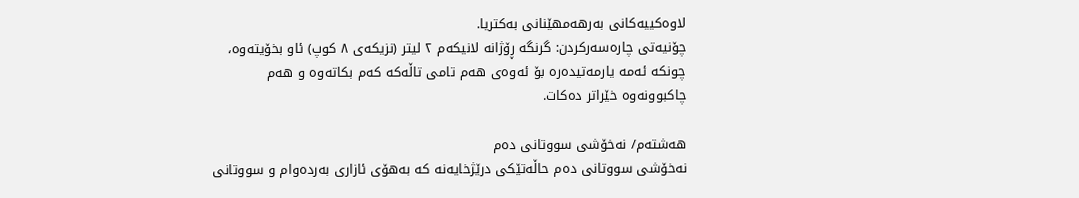لاوەکییەکانی بەرهەمهێنانی بەکتریا.
چۆنیەتی چارەسەرکردن: گرنگە ڕۆژانە لانیکەم ٢ لیتر (نزیکەی ٨ کوپ) ئاو بخۆیتەوە، چونکە ئەمە یارمەتیدەرە بۆ ئەوەی هەم تامی تاڵەکە کەم بکاتەوە و هەم چاکبوونەوە خێراتر دەکات.

هەشتەم/ نەخۆشی سووتانی دەم
نەخۆشی سووتانی دەم حاڵەتێکی درێژخایەنە کە بەهۆی ئازاری بەردەوام و سووتانی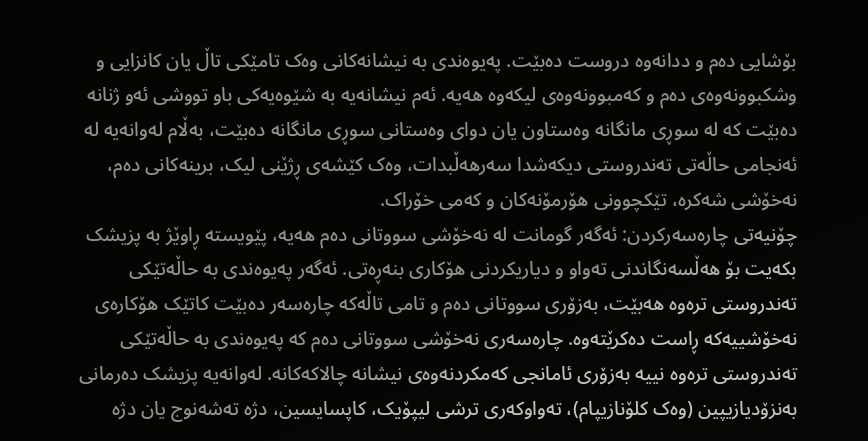بۆشایی دەم و ددانەوە دروست دەبێت. پەیوەندی بە نیشانەکانی وەک تامێکی تاڵ یان کانزایی و وشکبوونەوەی دەم و کەمبوونەوەی لیکەوە هەیە. ئەم نیشانەیە بە شێوەیەکی باو تووشی ئەو ژنانە دەبێت کە لە سوڕی مانگانە وەستاون یان دوای وەستانی سوڕی مانگانە دەبێت، بەڵام لەوانەیە لە ئەنجامی حاڵەتی تەندروستی دیکەشدا سەرهەڵبدات، وەک کێشەی ڕژێنی لیک، برینەکانی دەم، نەخۆشی شەکرە، تێکچوونی هۆرمۆنەکان و کەمی خۆراک.
چۆنیەتی چارەسەرکردن: ئەگەر گومانت لە نەخۆشی سووتانی دەم هەیە، پێویستە ڕاوێژ بە پزیشک بکەیت بۆ هەڵسەنگاندنی تەواو و دیاریکردنی هۆکاری بنەڕەتی. ئەگەر پەیوەندی بە حاڵەتێکی تەندروستی ترەوە هەبێت، بەزۆری سووتانی دەم و تامی تاڵەکە چارەسەر دەبێت کاتێک هۆکارەی نەخۆشییەکە ڕاست دەکرێتەوە. چارەسەری نەخۆشی سووتانی دەم کە پەیوەندی بە حاڵەتێکی تەندروستی ترەوە نییە بەزۆری ئامانجی کەمکردنەوەی نیشانە چالاکەکانە. لەوانەیە پزیشک دەرمانی بەنزۆدیازیپین (وەک کلۆنازیپام)، تەواوکەری ترشی لیپۆیک، کاپسایسین، دژە تەشەنوج یان دژە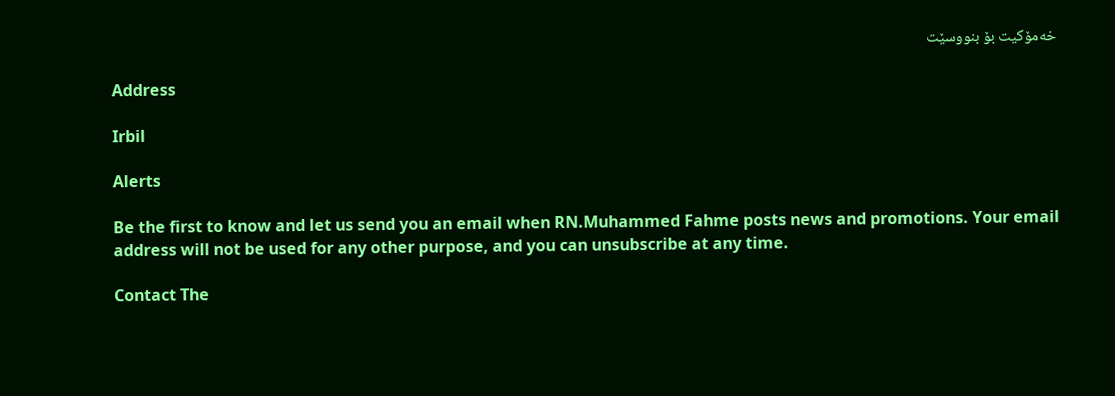خەمۆکیت بۆ بنووسێت

Address

Irbil

Alerts

Be the first to know and let us send you an email when RN.Muhammed Fahme posts news and promotions. Your email address will not be used for any other purpose, and you can unsubscribe at any time.

Contact The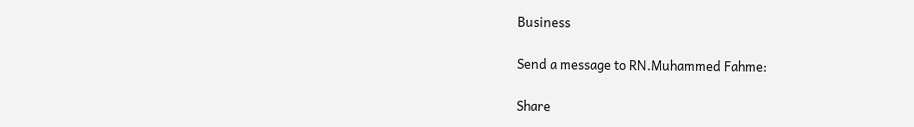Business

Send a message to RN.Muhammed Fahme:

Share